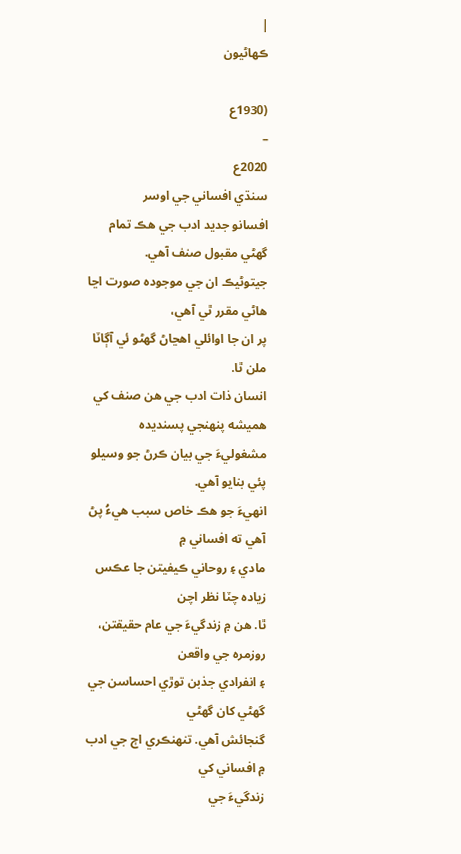|
ڪهاڻيون

(1930ع
–
2020ع
سنڌي افساني جي اوسر
افسانو جديد ادب جي هڪ تمام گهڻي مقبول صنف آهي.
جيتوڻيڪ ان جي موجوده صورت اڃا هاڻي مقرر ٿي آهي،
پر ان جا اوائلي اهڃاڻ گهڻو ئي آڳاٽا ملن ٿا.
انسان ذات ادب جي هن صنف کي هميشه پنھنجي پسنديده
مشغوليءَ جي بيان ڪرڻ جو وسيلو پئي بنايو آهي.
انھيءَ جو هڪ خاص سبب هيءُ پڻ آهي ته افساني ۾
مادي ۽ روحاني ڪيفيتن جا عڪس زياده چٽا نظر اچن
ٿا. هن ۾ زندگيءَ جي عام حقيقتن، روزمره جي واقعن
۽ انفرادي جذبن توڙي احساسن جي گهڻي کان گهڻي
گنجائش آهي. تنھنڪري اڄ جي ادب ۾ افساني کي
زندگيءَ جي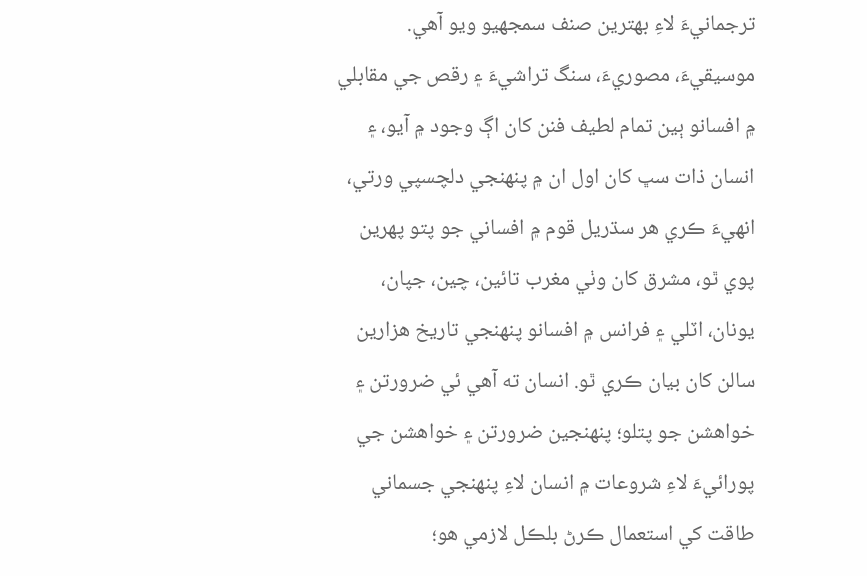ترجمانيءَ لاءِ بھترين صنف سمجهيو ويو آهي.
موسيقيءَ، مصوريءَ، سنگ تراشيءَ ۽ رقص جي مقابلي
۾ افسانو ٻين تمام لطيف فنن کان اڳ وجود ۾ آيو، ۽
انسان ذات سڀ کان اول ان ۾ پنھنجي دلچسپي ورتي،
انھيءَ ڪري هر سڌريل قوم ۾ افساني جو پتو پھرين
پوي ٿو، مشرق کان وٺي مغرب تائين، چين، جپان،
يونان، اٽلي ۽ فرانس ۾ افسانو پنھنجي تاريخ هزارين
سالن کان بيان ڪري ٿو. انسان ته آهي ئي ضرورتن ۽
خواهشن جو پتلو؛ پنھنجين ضرورتن ۽ خواهشن جي
پورائيءَ لاءِ شروعات ۾ انسان لاءِ پنھنجي جسماني
طاقت کي استعمال ڪرڻ بلڪل لازمي هو؛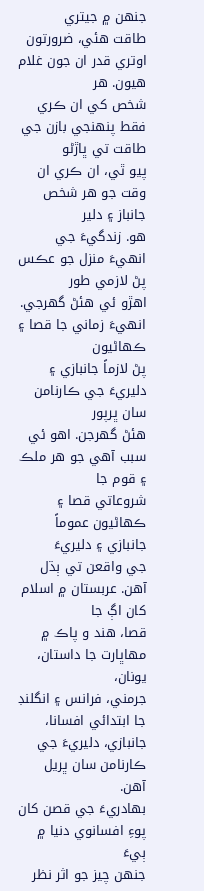جنھن ۾ جيتري
طاقت هئي، ضرورتون اوتري قدر ان جون غلام هيون. هر
شخص کي ان ڪري فقط پنھنجي بازن جي طاقت تي ڀاڙڻو
پيو ٿي، ان ڪري ان وقت جو هر شخص جانباز ۽ دلير
هو. زندگيءَ جي انھيءَ منزل جو عڪس پڻ لازمي طور
اهڙو ئي هئڻ گهرجي. انھيءَ زماني جا قصا ۽ ڪھاڻيون
پڻ لازماً جانبازي ۽ دليريءَ جي ڪارنامن سان ڀرپور
هئڻ گهرجن. اهو ئي سبب آهي جو هر ملڪ ۽ قوم جا
شروعاتي قصا ۽ ڪھاڻيون عموماً جانبازي ۽ دليريءَ
جي واقعن تي ٻڌل آهن. عربستان ۾ اسلام کان اڳ جا
قصا، هند و پاڪ ۾ مھاڀارت جا داستان، يونان،
جرمني، فرانس ۽ انگلنڊ جا ابتدائي افسانا،
جانبازي، دليريءَ جي ڪارنامن سان ڀريل آهن.
بھادريءَ جي قصن کان پوءِ افسانوي دنيا ۾ ٻيءَ
جنھن چيز جو اثر نظر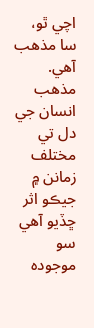اچي ٿو، سا مذهب آهي. مذهب
انسان جي دل تي مختلف زمانن ۾ جيڪو اثر ڇڏيو آهي
سو موجوده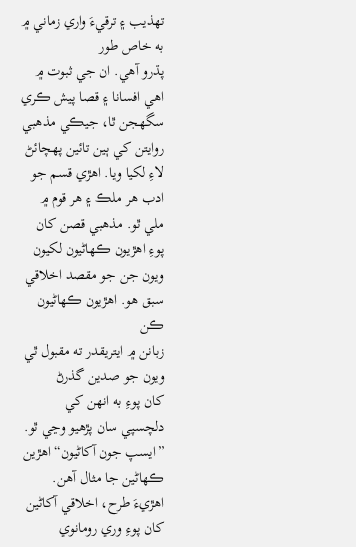تھذيب ۽ ترقيءَ واري زماني ۾ به خاص طور
پڌرو آهي. ان جي ثبوت ۾ اهي افسانا ۽ قصا پيش ڪري
سگهجن ٿا، جيڪي مذهبي روايتن کي ٻين تائين پھچائڻ
لاءِ لکيا ويا. اهڙي قسم جو ادب هر ملڪ ۽ هر قوم ۾
ملي ٿو. مذهبي قصن کان پوءِ اهڙيون ڪھاڻيون لکيون
ويون جن جو مقصد اخلاقي سبق هو. اهڙيون ڪھاڻيون ڪن
زبانن ۾ ايتريقدر ته مقبول ٿي ويون جو صدين گذرڻ
کان پوءِ به انھن کي دلچسپي سان پڙهيو وڃي ٿو.
”ايسپ جون آکاڻيون“ اهڙين ڪھاڻين جا مثال آهن.
اهڙيءَ طرح، اخلاقي آکاڻين کان پوءِ وري رومانوي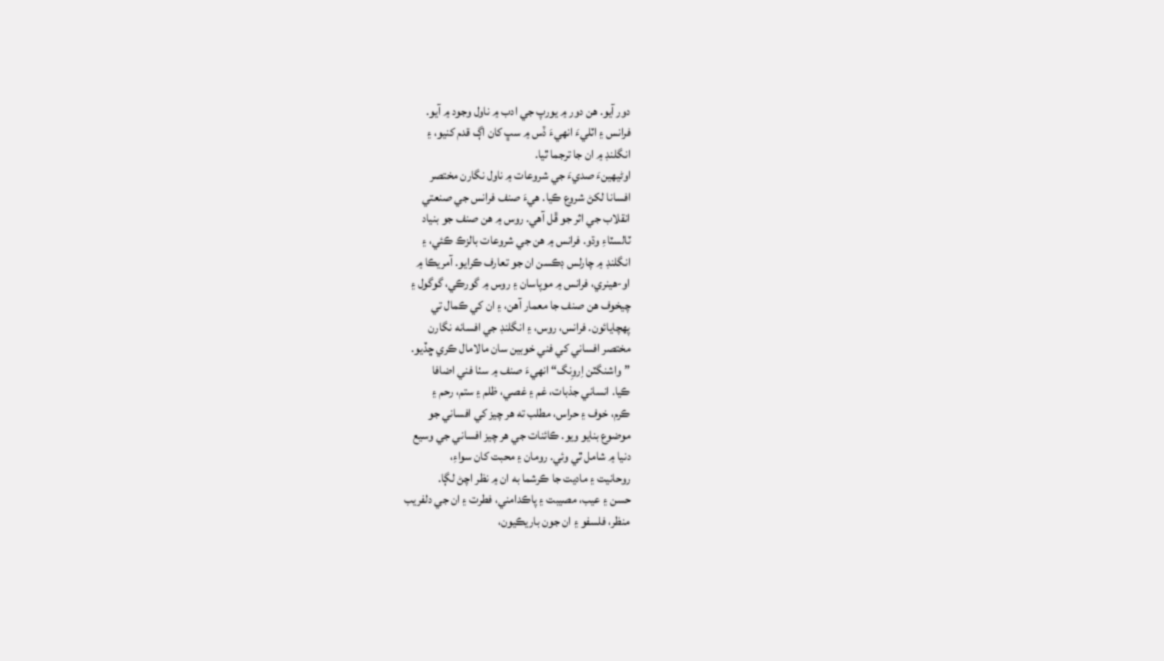دور آيو. هن دور ۾ يورپ جي ادب ۾ ناول وجود ۾ آيو.
فرانس ۽ اٽليءَ انھيءَ ڏس ۾ سڀ کان اڳ قدم کنيو، ۽
انگلنڊ ۾ ان جا ترجما ٿيا.
اوڻيھينءَ صديءَ جي شروعات ۾ ناول نگارن مختصر
افسانا لکڻ شروع ڪيا. هيءَ صنف فرانس جي صنعتي
انقلاب جي اثر جو ڦل آهي. روس ۾ هن صنف جو بنياد
ٽالسٽاءِ وڌو. فرانس ۾ هن جي شروعات بالزڪ ڪئي، ۽
انگلنڊ ۾ چارلس ڊڪسن ان جو تعارف ڪرايو. آمريڪا ۾
او-هينري، فرانس ۾ موپاسان ۽ روس ۾ گورڪي، گوگول ۽
چيخوف هن صنف جا معمار آهن، ۽ ان کي ڪمال تي
پھچايائون. فرانس، روس، ۽ انگلنڊ جي افسانه نگارن
مختصر افساني کي فني خوبين سان مالامال ڪري ڇڏيو.
”واشنگٽن اِروِنگ“ انھيءَ صنف ۾ سٺا فني اضافا
ڪيا. انساني جذبات، غم ۽ غصي، ظلم ۽ ستم، رحم ۽
ڪرم، خوف ۽ حراس، مطلب ته هر چيز کي افساني جو
موضوع بنايو ويو. ڪائنات جي هر چيز افساني جي وسيع
دنيا ۾ شامل ٿي وئي. رومان ۽ محبت کان سواءِ،
روحانيت ۽ ماديت جا ڪرشما به ان ۾ نظر اچڻ لڳا.
حسن ۽ عيب، مصيبت ۽ پاڪدامني، فطرت ۽ ان جي دلفريب
منظر، فلسفو ۽ ان جون باريڪيون،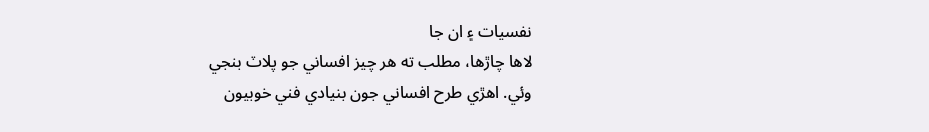نفسيات ۽ ان جا
لاها چاڙها، مطلب ته هر چيز افساني جو پلاٽ بنجي
وئي. اهڙي طرح افساني جون بنيادي فني خوبيون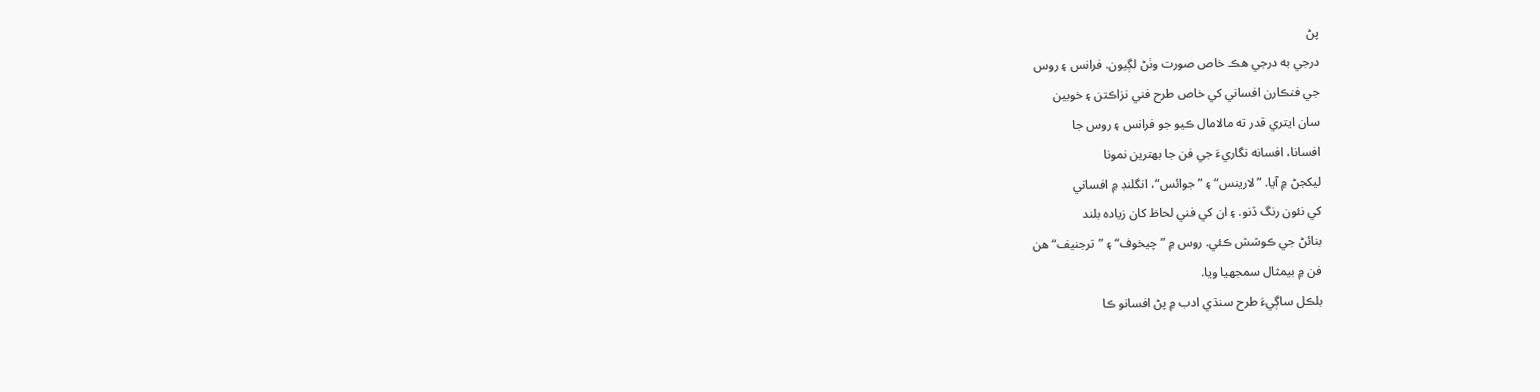پڻ
درجي به درجي هڪ خاص صورت وٺڻ لڳيون. فرانس ۽ روس
جي فنڪارن افساني کي خاص طرح فني نزاڪتن ۽ خوبين
سان ايتري قدر ته مالامال ڪيو جو فرانس ۽ روس جا
افسانا، افسانه نگاريءَ جي فن جا بھترين نمونا
ليکجڻ ۾ آيا. ”لارينس“ ۽ ”جوائس“، انگلنڊ ۾ افساني
کي نئون رنگ ڏنو. ۽ ان کي فني لحاظ کان زياده بلند
بنائڻ جي ڪوشش ڪئي. روس ۾ ”چيخوف“ ۽ ”ترجنيف“ هن
فن ۾ بيمثال سمجهيا ويا.
بلڪل ساڳيءَ طرح سنڌي ادب ۾ پڻ افسانو ڪا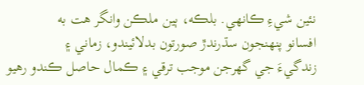نئين شيءِ ڪانھي. بلڪه، ٻين ملڪن وانگر هت به
افسانو پنھنجون سڌرندڙ صورتون بدلائيندو، زماني ۽
زندگيءَ جي گهرجن موجب ترقي ۽ ڪمال حاصل ڪندو رهيو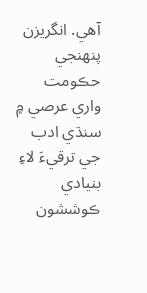آهي. انگريزن پنھنجي حڪومت واري عرصي ۾ سنڌي ادب
جي ترقيءَ لاءِ بنيادي ڪوششون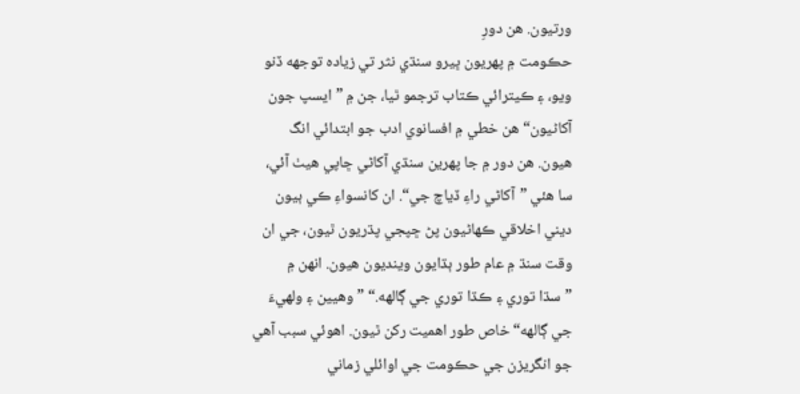ورتيون. هن دورِ
حڪومت ۾ پھريون ڀيرو سنڌي نثر تي زياده توجهه ڏنو
ويو، ۽ ڪيترائي ڪتاب ترجمو ٿيا، جن ۾ ”ايسپ جون
آکاڻيون“ هن خطي ۾ افسانوي ادب جو ابتدائي انگ
هيون. هن دور ۾ جا پھرين سنڌي آکاڻي ڇاپي هيٺ آئي،
سا هئي ”آکاڻي راءِ ڏياچ جي“. ان کانسواءِ ڪي ٻيون
ديني اخلاقي ڪھاڻيون پڻ ڇپجي پڌريون ٿيون، جي ان
وقت سنڌ ۾ عام طور ٻڌايون وينديون هيون. انھن ۾
”سڌا توري ۽ ڪڌا توري جي ڳالھه.“ ”وهيين ۽ ولھيءَ
جي ڳالھه“ خاص طور اهميت رکن ٿيون. اهوئي سبب آهي
جو انگريزن جي حڪومت جي اوائلي زماني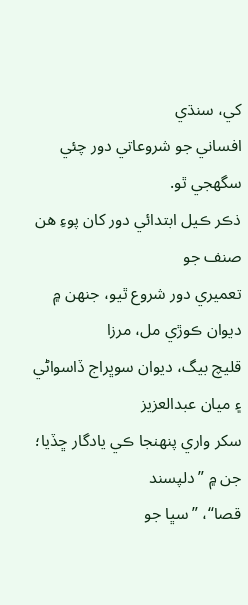کي، سنڌي
افساني جو شروعاتي دور چئي سگهجي ٿو.
ذڪر ڪيل ابتدائي دور کان پوءِ هن صنف جو
تعميري دور شروع ٿيو، جنھن ۾ ديوان ڪوڙي مل، مرزا
قليچ بيگ، ديوان سوڀراج ڏاسواڻي ۽ ميان عبدالعزيز
سکر واري پنھنجا ڪي يادگار ڇڏيا؛ جن ۾ ”دلپسند
قصا“، ”سڀا جو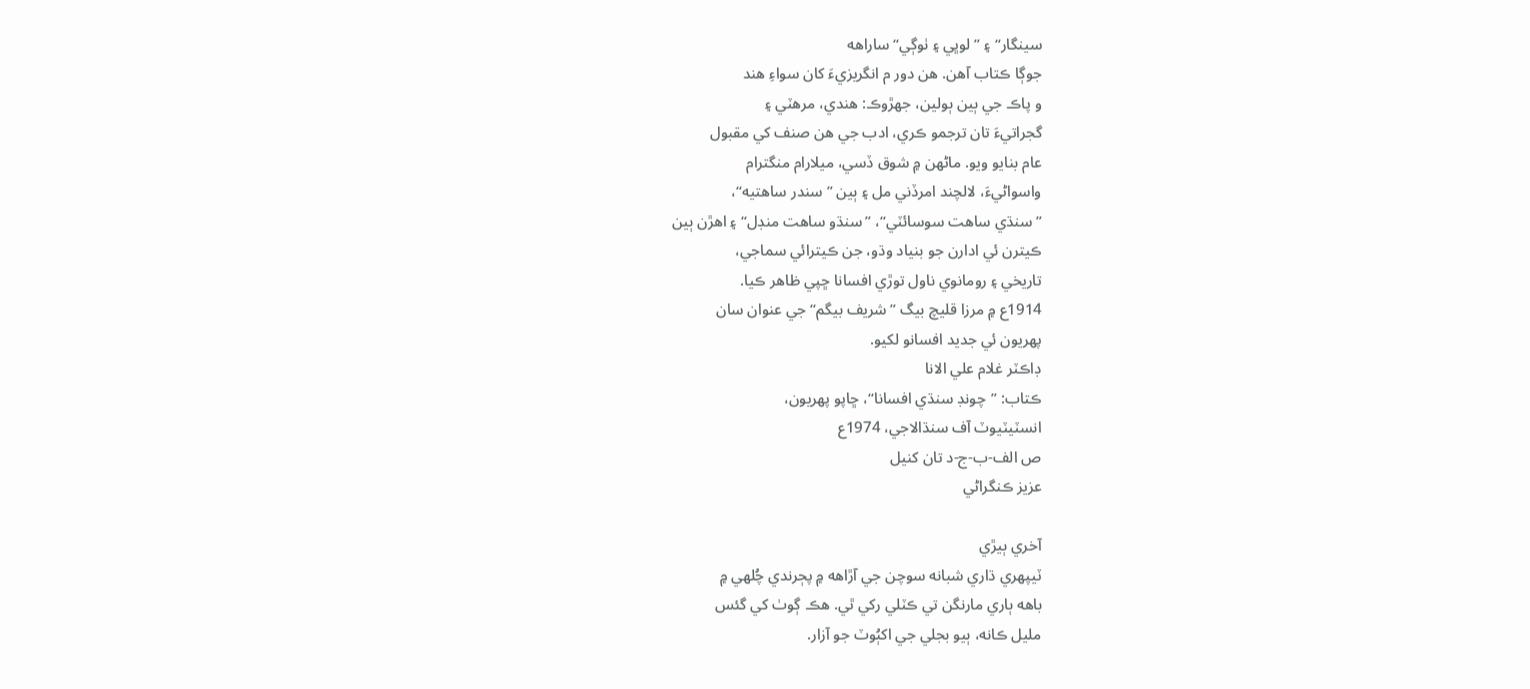سينگار“ ۽ ”لوڀي ۽ ٺوڳي“ ساراهه
جوڳا ڪتاب آهن. هن دور م انگريزيءَ کان سواءِ هند
و پاڪ جي ٻين ٻولين، جھڙوڪ: هندي، مرهٽي ۽
گجراتيءَ تان ترجمو ڪري، ادب جي هن صنف کي مقبول
عام بنايو ويو. ماڻھن ۾ شوق ڏسي، ميلارام منگترام
واسواڻيءَ، لالچند امرڏني مل ۽ ٻين ”سندر ساهتيه“،
”سنڌي ساهت سوسائٽي“، ”سنڌو ساهت منڊل“ ۽ اهڙن ٻين
ڪيترن ئي ادارن جو بنياد وڌو، جن ڪيترائي سماجي،
تاريخي ۽ رومانوي ناول توڙي افسانا ڇپي ظاهر ڪيا.
1914ع ۾ مرزا قليچ بيگ ”شريف بيگم“ جي عنوان سان
پھريون ئي جديد افسانو لکيو.
ڊاڪٽر غلام علي الانا
ڪتاب: ”چونڊ سنڌي افسانا“، ڇاپو پھريون،
انسٽيٽيوٽ آف سنڌالاجي، 1974ع
ص الف-ب-ج-د تان کنيل
عزيز ڪنگراڻي

آخري ٻيڙي
ٽيپھري ڌاري شبانه سوچن جي آڙاھه ۾ پڄرندي چُلھي ۾
باھه ٻاري مارنگن تي ڪٽلي رکي ٿي. هڪ ڳوٺ کي گئس
مليل ڪانه، ٻيو بجلي جي اکٻُوٽ جو آزار.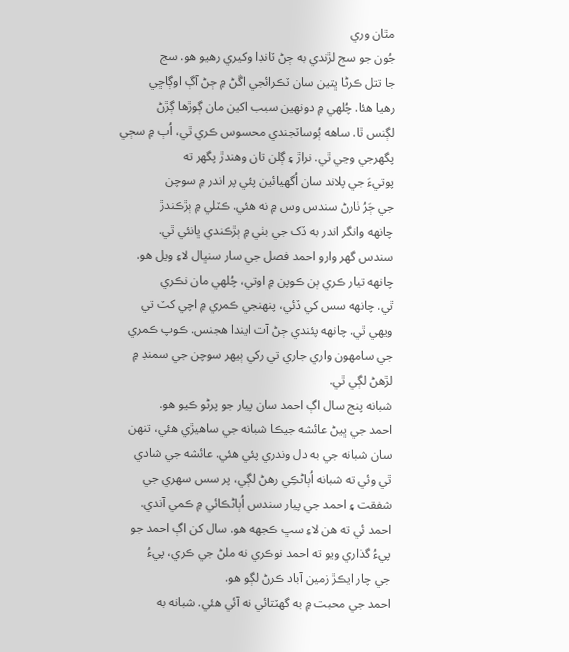مٿان وري
جُون جو سج لڙندي به ڄڻ ٽانڊا وکيري رهيو هو. سج
جا تتل ڪرڻا ڀتين سان ٽڪرائجي اڱڻ ۾ ڄڻ آڳ اوڳاڇي
رهيا هئا. چُلھي ۾ دونھين سبب اکين مان ڳوڙها ڳڙڻ
لڳنس ٿا. ساھه ٻُوساٽجندي محسوس ڪري ٿي، اُٻ ۾ سڄي
پگهرجي وڃي ٿي. نراڙ ۽ ڳلن تان وهندڙ پگهر ته
پوتيءَ جي پلاند سان اُگهيائين پئي پر اندر ۾ سوچن
جي ڄَرُ ٺارڻ سندس وس ۾ نه هئي. ڪٽلي ۾ ٻڙڪندڙ
چانھه وانگر اندر به ڏک جي بٺي ۾ ٻڙڪندي ڀانئي ٿي.
سندس گهر وارو احمد فصل جي سار سنڀال لاءِ ويل هو.
چانھه تيار ڪري ٻن ڪوپن ۾ اوتي، چُلھي مان نڪري
ٿي. چانھه سس کي ڏئي، پنھنجي ڪمري ۾ اچي کٽ تي
ويھي ٿي. چانھه پئندي ڄڻ آت ايندا هجنس. ڪوپ ڪمري
جي سامھون واري جاري تي رکي ٻيھر سوچن جي سمنڊ ۾
لڙهڻ لڳي ٿي.
شبانه پنج سال اڳ احمد سان پيار جو پرڻو ڪيو هو.
احمد جي ڀيڻ عائشه جيڪا شبانه جي ساهيڙي هئي، تنھن
سان شبانه جي به دل وندري پئي هئي. عائشه جي شادي
ٿي وئي ته شبانه اُٻاڻڪِي رهڻ لڳي، پر سس سھري جي
شفقت ۽ احمد جي پيار سندس اُٻاڻڪائي ۾ ڪمي آندي.
احمد ئي ته هن لاءِ سڀ ڪجهه هو. سال کن اڳ احمد جو
پيءُ گذاري ويو ته احمد نوڪري نه ملڻ جي ڪري، پيءُ
جي چار ايڪڙ زمين آباد ڪرڻ لڳو هو.
احمد جي محبت ۾ به گهٽتائي نه آئي هئي. شبانه به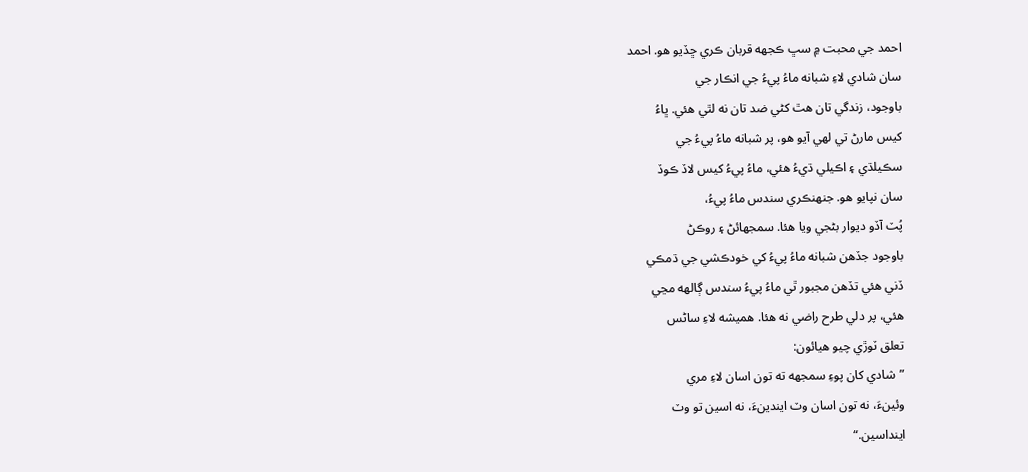احمد جي محبت ۾ سڀ ڪجهه قربان ڪري ڇڏيو هو. احمد
سان شادي لاءِ شبانه ماءُ پيءُ جي انڪار جي
باوجود، زندگي تان هٿ کڻي ضد تان نه لٿي هئي. ڀاءُ
کيس مارڻ تي لھي آيو هو، پر شبانه ماءُ پيءُ جي
سڪيلڌي ۽ اڪيلي ڌيءُ هئي، ماءُ پيءُ کيس لاڏ ڪوڏ
سان نپايو هو. جنھنڪري سندس ماءُ پيءُ،
پُٽ آڏو ديوار بڻجي ويا هئا. سمجهائڻ ۽ روڪڻ
باوجود جڏهن شبانه ماءُ پيءُ کي خودڪشي جي ڌمڪي
ڏني هئي تڏهن مجبور ٿي ماءُ پيءُ سندس ڳالھه مڃي
هئي، پر دلي طرح راضي نه هئا. هميشه لاءِ ساڻس
تعلق ٽوڙي چيو هيائون:
”شادي کان پوءِ سمجهه ته تون اسان لاءِ مري
وئينءَ، نه تون اسان وٽ ايندينءَ، نه اسين تو وٽ
اينداسين.“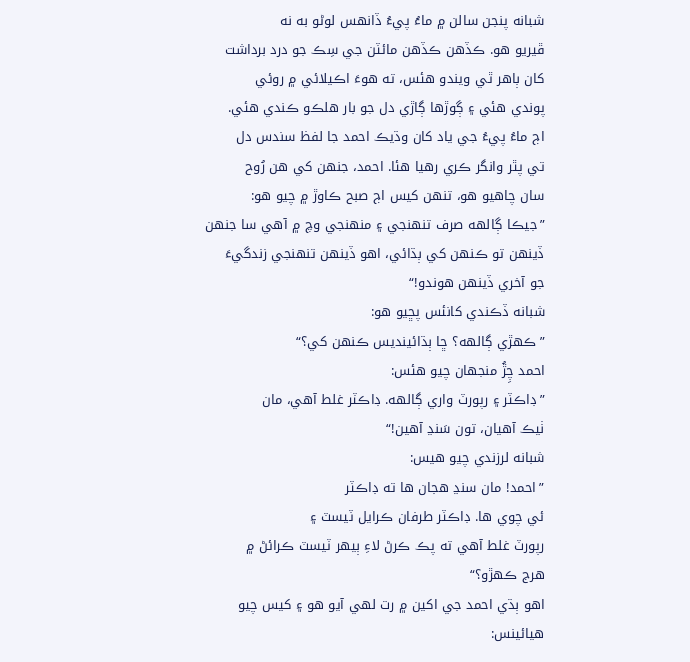شبانه پنجن سالن ۾ ماءُ پيءُ ڏانھس لوڻو به نه
ڦيريو هو. ڪڏهن ڪڏهن مائٽن جي سِڪ جو درد برداشت
کان ٻاهر ٿي ويندو هئس، ته هوءَ اڪيلائي ۾ روئي
پوندي هئي ۽ ڳوڙها ڳاڙي دل جو بار هلڪو ڪندي هئي.
اڄ ماءُ پيءُ جي ياد کان وڌيڪ احمد جا لفظ سندس دل
تي پٿر وانگر ڪري رهيا هئا. احمد، جنھن کي هن رُوح
سان چاهيو هو، تنھن کيس اڄ صبح ڪاوڙ ۾ چيو هو:
”جيڪا ڳالھه صرف تنھنجي ۽ منھنجي وچ ۾ آهي سا جنھن
ڏينھن تو ڪنھن کي ٻڌائي، اهو ڏينھن تنھنجي زندگيءَ
جو آخري ڏينھن هوندو!“
شبانه ڏڪندي کانئس پڇيو هو:
”ڪھڙي ڳالھه؟ ڇا ٻڌائينديس ڪنھن کي؟“
احمد چِڙُ منجهان چيو هئس:
”ڊاڪٽر ۽ رپورٽ واري ڳالھه. ڊاڪٽر غلط آهي، مان
ٺيڪ آهيان، تون سَنڍ آهين!“
شبانه لرزندي چيو هيس:
”احمد! مان سنڍ هجان ها ته ڊاڪٽر
ئي چوي ها. ڊاڪٽر طرفان ڪرايل ٽيسٽ ۽
رپورٽ غلط آهي ته پڪ ڪرڻ لاءِ ٻيھر ٽيسٽ ڪرائڻ ۾
هرج ڪھڙو؟“
اهو ٻڌي احمد جي اکين ۾ رت لھي آيو هو ۽ کيس چيو
هيائينس: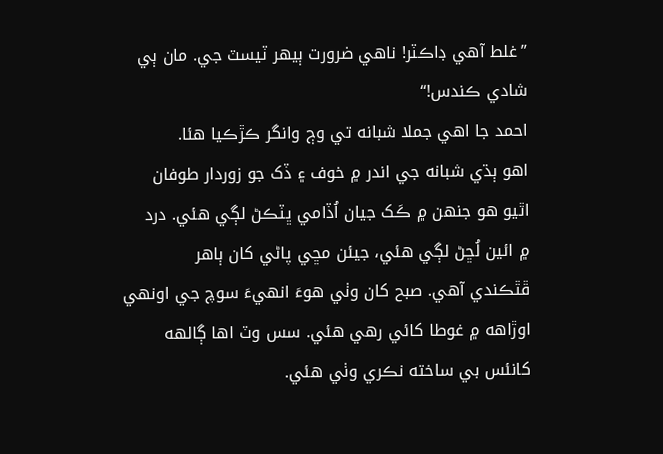”غلط آهي ڊاڪٽر! ناهي ضرورت ٻيھر ٽيسٽ جي. مان ٻي
شادي ڪندس!“
احمد جا اهي جملا شبانه تي وڄ وانگر ڪڙڪيا هئا.
اهو ٻڌي شبانه جي اندر ۾ خوف ۽ ڏک جو زوردار طوفان
اٿيو هو جنھن ۾ ڪَک جيان اُڏامي ڀٽڪڻ لڳي هئي. درد
۾ ائين لُڇڻ لڳي هئي، جيئن مڇي پاڻي کان ٻاهر
ڦٿڪندي آهي. صبح کان وٺي هوءَ انھيءَ سوچ جي اونھي
اوڙاھه ۾ غوطا کائي رهي هئي. سس وٽ اها ڳالھه
کانئس بي ساخته نڪري وٺي هئي.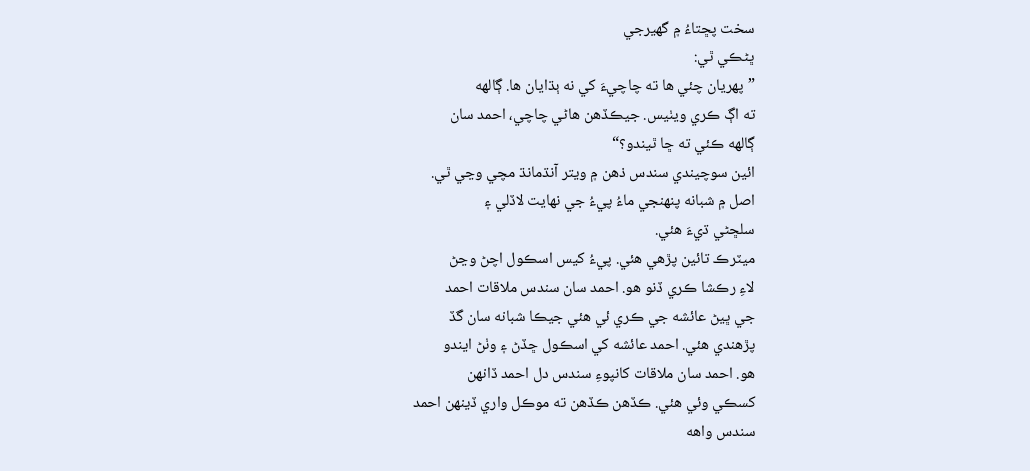سخت پڇتاءُ ۾ گهيرجي
ڀڻڪي ٿي:
”پھريان چئي ها ته چاچيءَ کي نه ٻڌايان ها. ڳالھه
ته اڳ ڪري ويٺيس. جيڪڏهن هاڻي چاچي، احمد سان
ڳالھه ڪئي ته ڇا ٿيندو؟“
ائين سوچيندي سندس ذهن ۾ ويتر آنڌمانڌ مچي وڃي ٿي.
اصل ۾ شبانه پنھنجي ماءُ پيءُ جي نھايت لاڏلي ۽
سلڇڻي ڌيءَ هئي.
ميٽرڪ تائين پڙهي هئي. پيءُ کيس اسڪول اچڻ وڃڻ
لاءِ رڪشا ڪري ڏنو هو. احمد سان سندس ملاقات احمد
جي ڀيڻ عائشه جي ڪري ئي هئي جيڪا شبانه سان گڏ
پڙهندي هئي. احمد عائشه کي اسڪول ڇڏڻ ۽ وٺڻ ايندو
هو. احمد سان ملاقات کانپوءِ سندس دل احمد ڏانھن
کسڪي وئي هئي. ڪڏهن ڪڏهن ته موڪل واري ڏينھن احمد
سندس واھه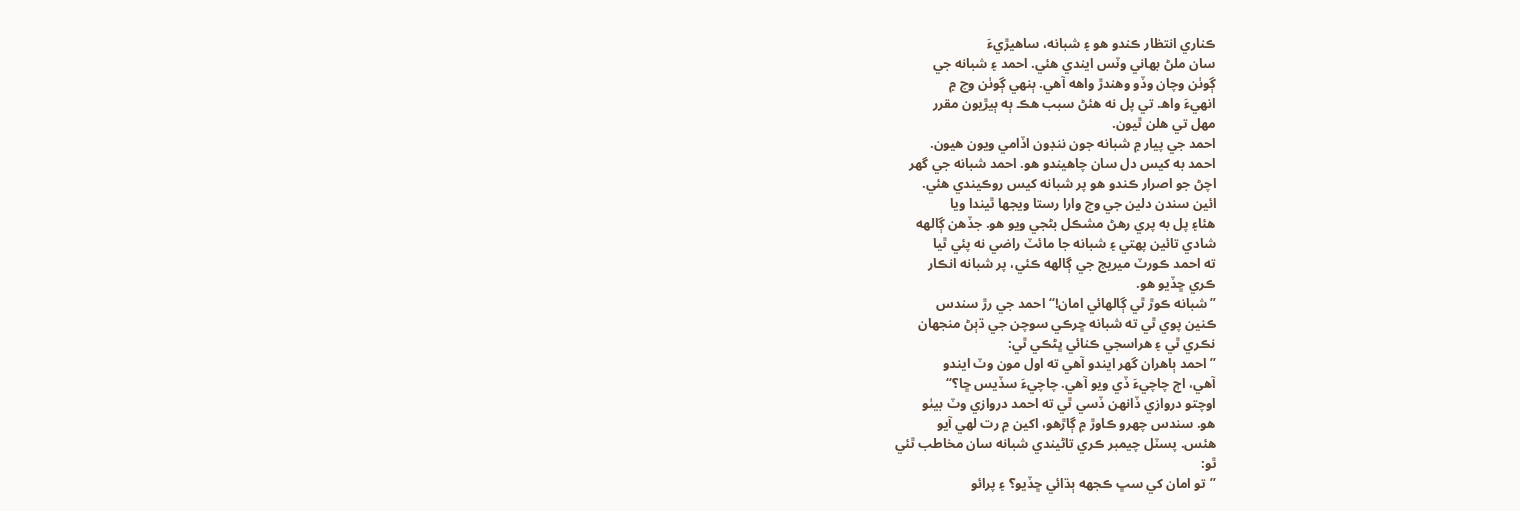ڪناري انتظار ڪندو هو ۽ شبانه، ساهيڙيءَ
سان ملڻ بھاني وٽس ايندي هئي. احمد ۽ شبانه جي
ڳوٺن وچان وڏو وهندڙ واھه آهي. ٻنھي ڳوٺن وچ ۾
انھيءَ واھ. تي پل نه هئڻ سبب هڪ ٻه ٻيڙيون مقرر
مھل تي هلن ٿيون.
احمد جي پيار ۾ شبانه جون ننڊون اڏامي ويون هيون.
احمد به کيس دل سان چاهيندو هو. احمد شبانه جي گهر
اچڻ جو اصرار ڪندو هو پر شبانه کيس روڪيندي هئي.
ائين سندن دلين جي وچ وارا رستا ويجها ٿيندا ويا
هئا۽ پل به پري رهڻ مشڪل بڻجي ويو هو. جڏهن ڳالھه
شادي تائين پھتي ۽ شبانه جا مائٽ راضي نه پئي ٿيا
ته احمد ڪورٽ ميريج جي ڳالھه ڪئي، پر شبانه انڪار
ڪري ڇڏيو هو.
”شبانه ڪوڙ ٿي ڳالھائي امان!“ احمد جي رڙ سندس
ڪنين پوي ٿي ته شبانه ڇرڪي سوچن جي ڌٻڻ منجهان
نڪري ٿي ۽ هراسجي ڪنائي ڀڻڪي ٿي:
”احمد ٻاهران گهر ايندو آهي ته اول مون وٽ ايندو
آهي، اڄ چاچيءَ ڏي ويو آهي. چاچيءَ سڏيس ڇا؟“
اوچتو دروازي ڏانھن ڏسي ٿي ته احمد دروازي وٽ بيٺو
هو. سندس چھرو ڪاوڙ ۾ ڳاڙهو، اکين ۾ رت لھي آيو
هئس. پسٽل چيمبر ڪري تاڻيندي شبانه سان مخاطب ٿئي
ٿو:
”تو امان کي سڀ ڪجهه ٻڌائي ڇڏيو؟ ۽ پرائو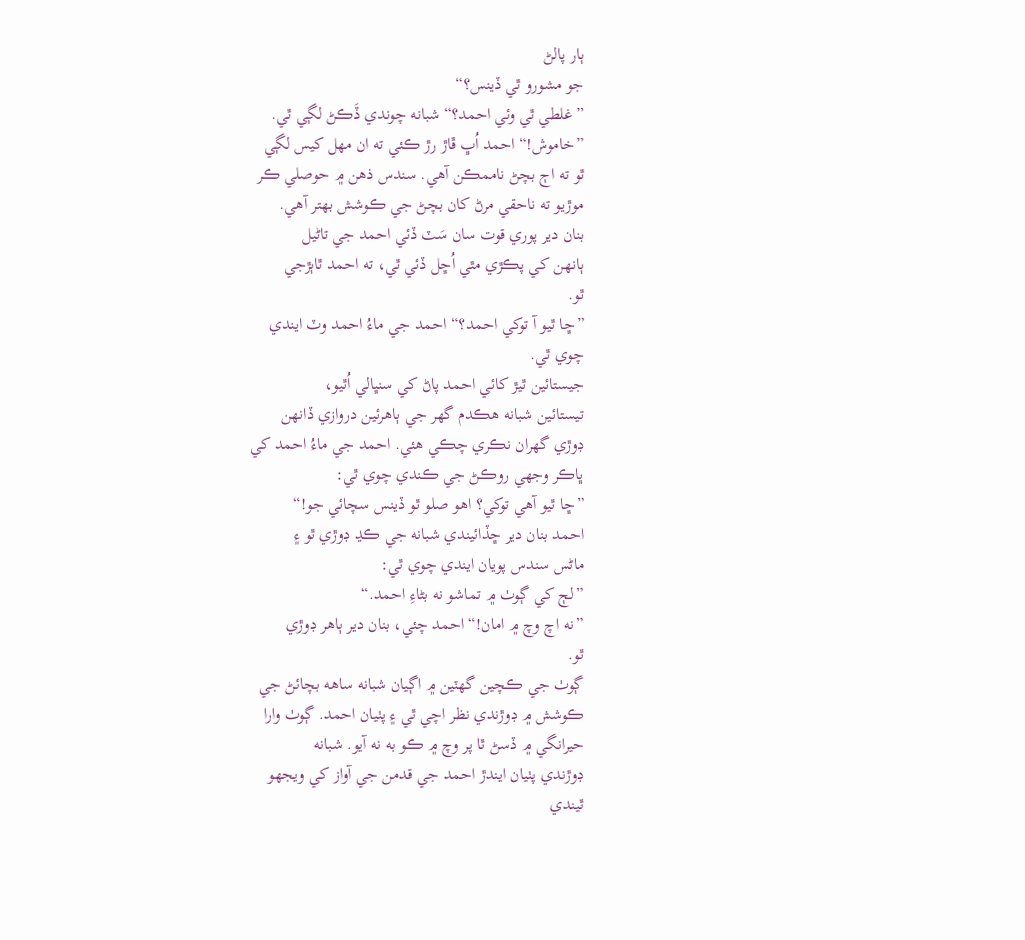ٻار پالڻ
جو مشورو ٿي ڏينس؟“
”غلطي ٿي وئي احمد؟“ شبانه چوندي ڏَڪڻ لڳي ٿي.
”خاموش!“ احمد اُڀ ڦاڙ رڙ ڪئي ته ان مھل کيس لڳي
ٿو ته اڄ بچڻ ناممڪن آهي. سندس ذهن ۾ حوصلي ڪر
موڙيو ته ناحقي مرڻ کان بچڻ جي ڪوشش بھتر آهي.
بنان دير پوري قوت سان سَٽ ڏئي احمد جي تاڻيل
ٻانھن کي پڪڙي مٿي اُڇل ڏئي ٿي، ته احمد ٿاٻڙجي
ٿو.
”ڇا ٿيو آ توکي احمد؟“ احمد جي ماءُ احمد وٽ ايندي
چوي ٿي.
جيستائين ٿيڙ کائي احمد پاڻ کي سنڀالي اُٿيو،
تيستائين شبانه هڪدم گهر جي ٻاهرئين دروازي ڏانھن
ڊوڙي گهران نڪري چڪي هئي. احمد جي ماءُ احمد کي
ڀاڪر وجهي روڪڻ جي ڪندي چوي ٿي:
”ڇا ٿيو آهي توکي؟ اهو صلو ٿو ڏينس سچائي جو!“
احمد بنان دير ڇڏائيندي شبانه جي ڪڍ ڊوڙي ٿو ۽
ماڻس سندس پويان ايندي چوي ٿي:
”لڄ کي ڳوٺ ۾ تماشو نه بڻاءِ احمد.“
”نه اچ وچ ۾ امان!“ احمد چئي، بنان دير ٻاهر ڊوڙي
ٿو.
ڳوٺ جي ڪچين گهٽين ۾ اڳيان شبانه ساھه بچائڻ جي
ڪوشش ۾ ڊوڙندي نظر اچي ٿي ۽ پٺيان احمد. ڳوٺ وارا
حيرانگي ۾ ڏسڻ ٿا پر وچ ۾ ڪو به نه آيو. شبانه
ڊوڙندي پٺيان ايندڙ احمد جي قدمن جي آواز کي ويجهو
ٿيندي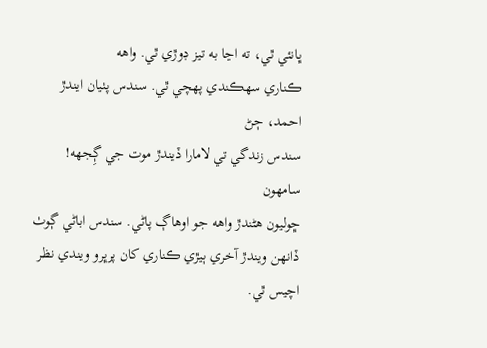ڀانئي ٿي، ته اڃا به تيز ڊوڙي ٿي. واھه
ڪناري سھڪندي پھچي ٿي. سندس پٺيان ايندڙ احمد، ڄڻ
سندس زندگي تي لامارا ڏيندڙ موت جي ڳِجھه! سامھون
ڇوليون هڻندڙ واھه جو اوهاڳ پاڻي. سندس اباڻي ڳوٺ
ڏانھن ويندڙ آخري ٻيڙي ڪناري کان پرڀرو ويندي نظر
اچيس ٿي.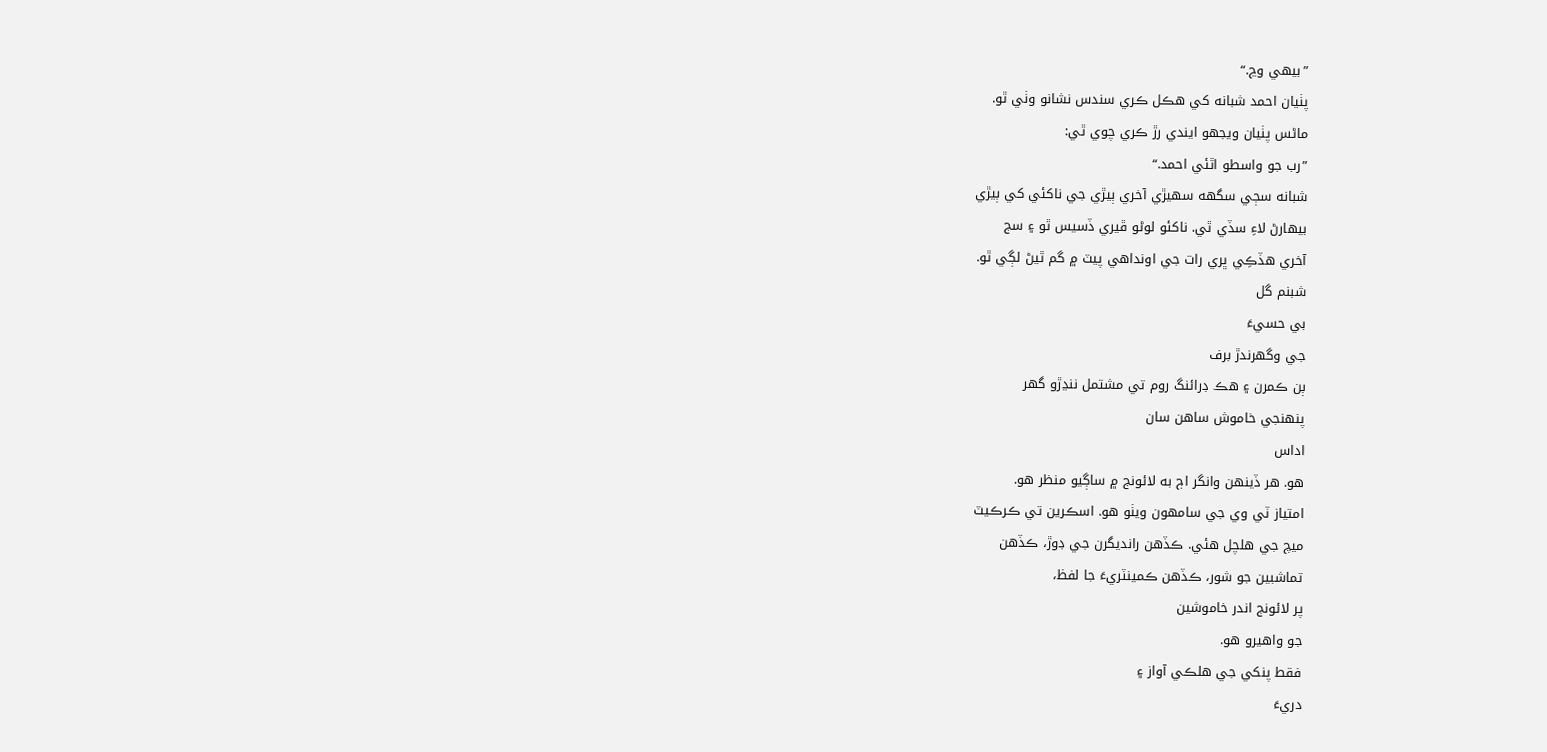”بيھي وڃ.“
پٺيان احمد شبانه کي ھڪل ڪري سندس نشانو وٺي ٿو.
ماڻس پٺيان ويجھو ايندي رڙ ڪري چوي ٿي:
”رب جو واسطو اٿئي احمد.“
شبانه سڄي سگهه سھيڙي آخري ٻيڙي جي ناکئي کي ٻيڙي
بيھارڻ لاءِ سڏي ٿي. ناکئو لوڻو ڦيري ڏسيس ٿو ۽ سج
آخري هڏڪِي ڀري رات جي اونداهي پيٽ ۾ گم ٿيڻ لڳي ٿو.
شبنم گل
بي حسيءَ
جي وگهرندڙ برف
ٻن ڪمرن ۽ هڪ ڊرائنگ روم تي مشتمل ننڍڙو گهر
پنھنجي خاموش ساهن سان
اداس
هو. هر ڏينھن وانگر اڄ به لائونج ۾ ساڳيو منظر هو.
امتياز ٽي وي جي سامھون ويٺو هو. اسڪرين تي ڪرڪيٽ
ميچ جي هلچل هئي. ڪڏهن رانديگرن جي ڊوڙ، ڪڏهن
تماشبين جو شور، ڪڏهن ڪمينٽريءَ جا لفظ،
پر لائونج اندر خاموشين
جو واھيرو ھو.
فقط پنکي جي هلڪي آواز ۽
دريءَ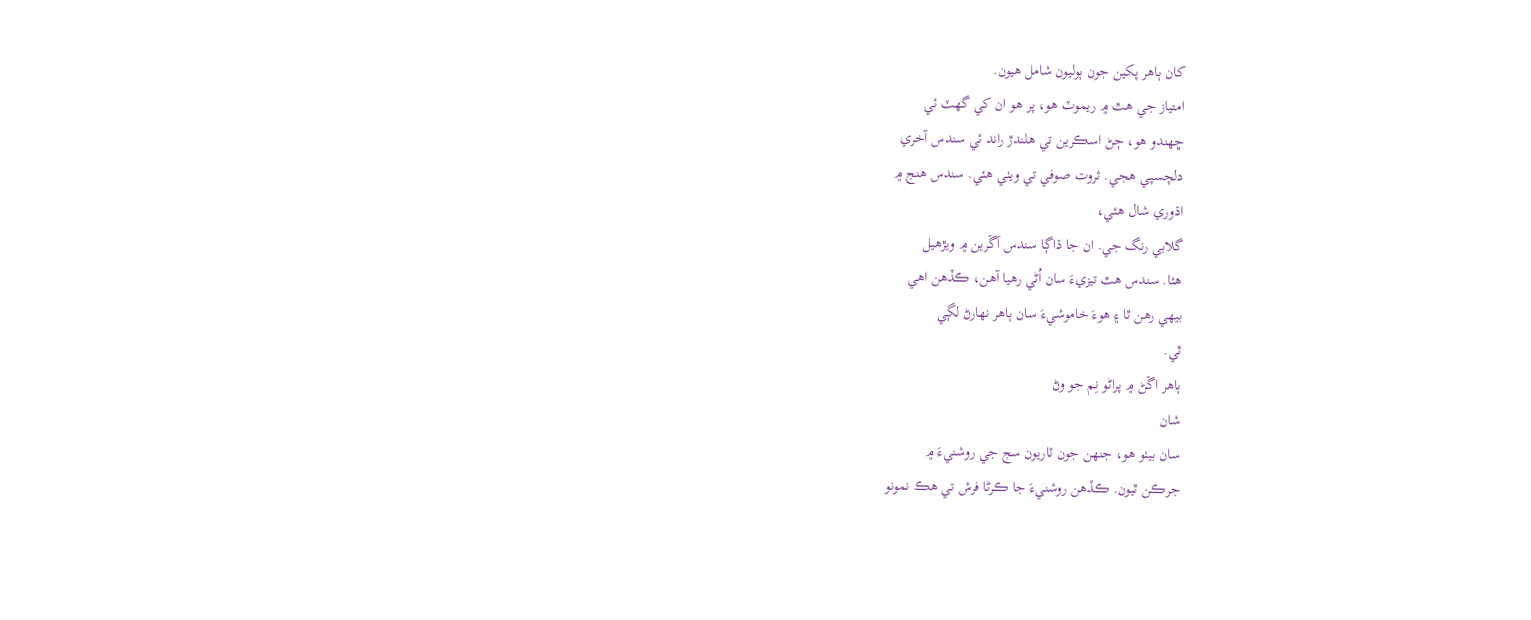کان ٻاهر پکين جون ٻوليون شامل هيون.
امتياز جي هٿ ۾ ريموٽ هو، پر هو ان کي گهٽ ئي
ڇھندو هو، ڄڻ اسڪرين تي هلندڙ راند ئي سندس آخري
دلچسپي هجي. ثروت صوفي تي ويٺي هئي. سندس هنج ۾
اڌوري شال هئي،
گلابي رنگ جي. ان جا ڌاڳا سندس آڱرين ۾ ويڙهيل
هئا. سندس هٿ تيزيءَ سان اُڻي رهيا آهن، ڪڏهن اهي
بيھي رهن ٿا ۽ هوءَ خاموشيءَ سان ٻاهر نھارڻ لڳي
ٿي.
ٻاهر اڱڻ ۾ پراڻو نِم جو وڻ
شان
سان بيٺو هو، جنھن جون ٽاريون سج جي روشنيءَ ۾
جرڪن ٿيون. ڪڏهن روشنيءَ جا ڪرڻا فرش تي ھڪ نمونو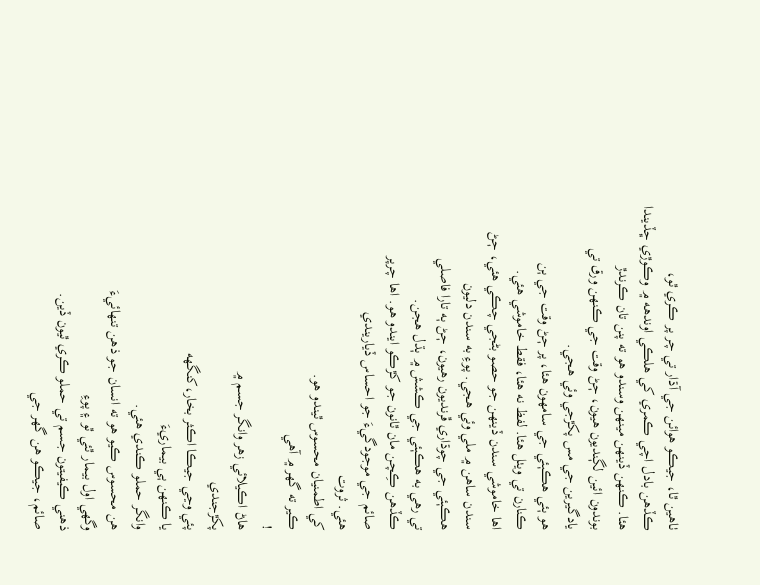ٺاھين ٿا، جيڪو ھوائن جي آڌار تي چر پر ڪري ٿو،
ڪڏهن بادل اچي ڪمري کي ھلڪي اوندهه ۾ وڪوڙي ڇڏيندا
هئا. ڪنھن ڏينھن مينھن وسندو هو ته پنن تان ڪرندڙ
بوندون ائين لڳنديون هيون، ڄڻ وقت جي ڪنھن ورق تي
يادگيرين جي مس پکڙجي وئي هجي.
هو ٻئي هڪٻئي جي سامھون هئا، پر ڄڻ وقت جي ٻن
ڪنارن تي ويٺل هئا. لفظ نه هئا، فقط خاموشي هئي.
اها خاموشي سندن ڏينھن جو حصو بڻجي چڪي هئي، ڄڻ
سندن ساهن ۾ ملي وئي هجي. پوءِ به سندن دليون
هڪٻئي جي چوڌاري ڦرنديون رهيون، ڄڻ ٻه تارا فاصلي
تي رهي به هڪٻئي جي ڪشش ۾ ٻڌل هجن.
ڪڏهن ڪِچن مان ٿانون جو کڙڪو ايندو ھو. اها چرپر
صائم جي موجودگيءَ جو احساس ڏياريندي
هئي. ثروت
کي اطمنيان محسوس ٿيندو ھو.
ڪير ته گهر ۾ آھي
!
ھاڻ اڪيلائي زھر وانگر جسم ۾
پکڙجندي
پئي وڃي جيڪا اڪثر بخار،کنگهه
يا ڪنھن ٻي بيماريءَ
وانگر حملو ڪندي ھئي.
ھن محسوس ڪيو ھو ته انسان جو ذھن تنھائيءَ
وگهي اول بيمار ٿئي ٿو ۽ پوءِ
ذھني ڪيفيتون جسم تي حملو ڪري ٿيون ڏين.
صائم، جيڪو هن گهر جي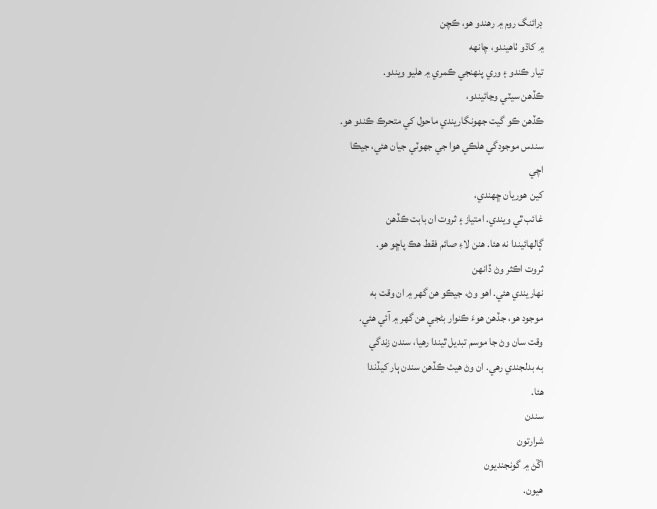ڊرائنگ روم ۾ رهندو هو، ڪچن
۾ کاڌو ٺاهيندو، چانھه
تيار ڪندو ۽ وري پنھنجي ڪمري ۾ هليو ويندو.
ڪڏھن سيٽي وڃائيندو،
ڪڏھن ڪو گيت جهونگاريندي ماحول کي متحرڪ ڪندو ھو.
سندس موجودگي هلڪي هوا جي جھوٽي جيان هئي، جيڪا
اچي
کين ھوريان ڇھندي،
غائب ٿي ويندي. امتياز ۽ ثروت ان بابت ڪڏهن
ڳالھائيندا نه هئا. ھنن لاءِ صائم فقط هڪ پاڇو هو.
ثروت اڪثر وڻ ڏانھن
نهاريندي هئي. اهو وڻ، جيڪو هن گهر ۾ ان وقت به
موجود هو، جڏهن هوءَ ڪنوار بڻجي هن گهر ۾ آئي هئي.
وقت سان وڻ جا موسم تبديل ٿيندا رهيا، سندن زندگي
به بدلجندي رهي. ان وڻ هيٺ ڪڏهن سندن ٻار کيڏندا
هئا.
سندن
شرارتون
اڱڻ ۾ گونجنديون
هيون.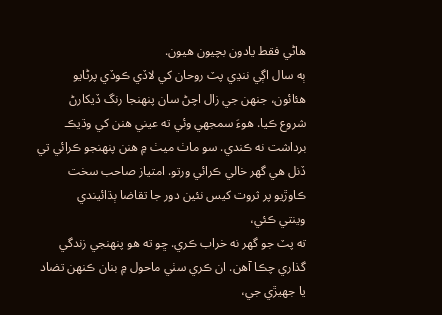هاڻي فقط يادون بچيون هيون.
ٻه سال اڳي ننڍي پٽ روحان کي لاڏي ڪوڏي پرڻايو
ھئائون، جنھن جي زال اچڻ سان پنھنجا رنگ ڏيکارڻ
شروع ڪيا. هوءَ سمجهي وئي ته عيني ھنن کي وڌيڪ
برداشت نه ڪندي. سو ماٺ ميٺ ۾ ھنن پنھنجو ڪرائي تي
ڏنل ھي گهر خالي ڪرائي ورتو. امتياز صاحب سخت
ڪاوڙيو پر ثروت کيس نئين دور جا تقاضا ٻڌائيندي
وينتي ڪئي،
ته پٽ جو گهر نه خراب ڪري. ڇو ته ھو پنھنجي زندگي
گذاري چڪا آھن. ان ڪري سٺي ماحول ۾ بنان ڪنھن تضاد
يا جهيڙي جي،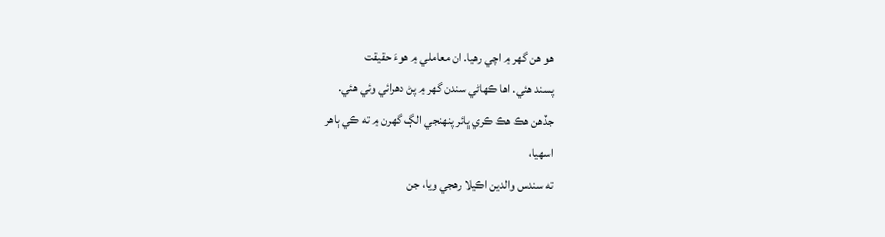ھو ھن گهر ۾ اچي رھيا. ان معاملي ۾ هوءَ حقيقت
پسند ھئي. اھا ڪھاڻي سندن گهر ۾ پڻ دھرائي وئي ھئي.
جڏھن ھڪ ھڪ ڪري ڀائر پنھنجي الڳ گهرن ۾ ته ڪي ٻاھر
اسھيا،
ته سندس والدين اڪيلا رھجي ويا، جن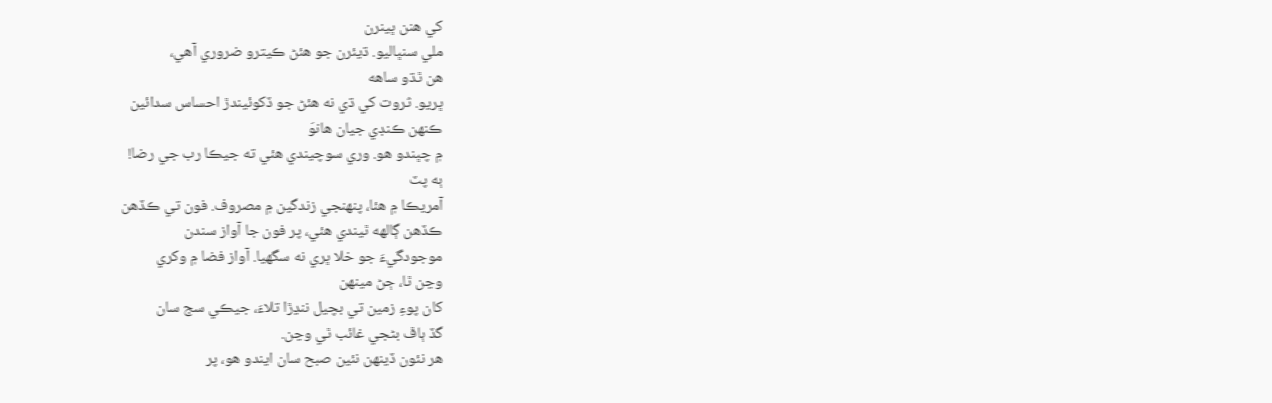کي ھنن ڀينرن
ملي سنڀاليو. ڌيئرن جو ھئڻ ڪيترو ضروري آھي،
ھن ٿڌو ساھه
ڀريو. ثروت کي ڌي نه ھئڻ جو ڏکوئيندڙ احساس سدائين
ڪنھن ڪنڊي جيان ھانوَ
۾ چڀندو ھو. وري سوچيندي ھئي ته جيڪا رب جي رضا!
ٻه پٽ
آمريڪا ۾ هئا، پنھنجي زندگين ۾ مصروف. فون تي ڪڏهن
ڪڏهن ڳالھه ٿيندي هئي، پر فون جا آواز سندن
موجودگيءَ جو خلا ڀري نه سگهيا. آواز فضا ۾ وکري
وڃن ٿا، ڄڻ مينھن
کان پوءِ زمين تي بچيل ننڍڙا تلاءَ، جيڪي سج سان
گڏ ٻاڦ بڻجي غائب ٿي وڃن.
هر نئون ڏينهن نئين صبح سان ايندو هو، پر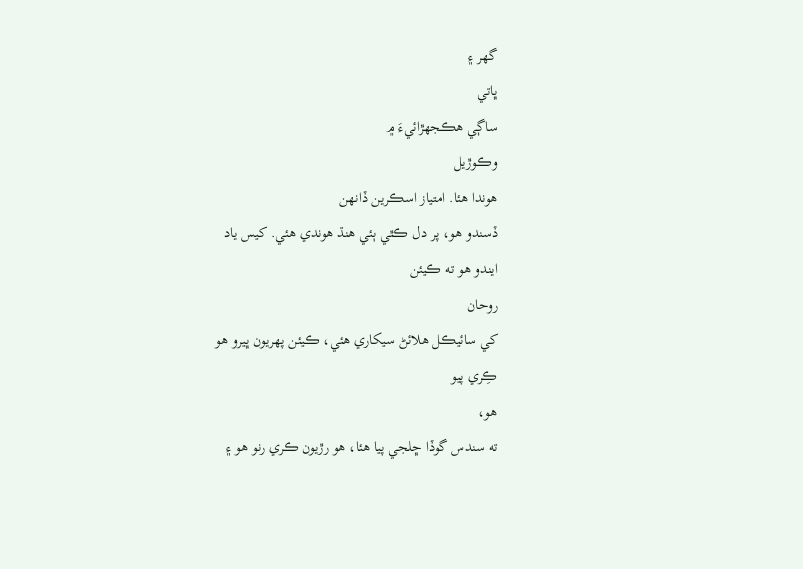گهر ۽
ڀاتي
ساڳي هڪجهڙائيءَ ۾
وڪوڙيل
هوندا هئا. امتياز اسڪرين ڏانھن
ڏسندو هو، پر دل ڪٿي ٻئي هنڌ هوندي هئي. کيس ياد
ايندو هو ته ڪيئن
روحان
کي سائيڪل هلائڻ سيکاري هئي، ڪيئن پھريون ڀيرو هو
ڪِري پيو
ھو،
ته سندس گوڏا ڇلجي پيا هئا، هو رڙيون ڪري رنو هو ۽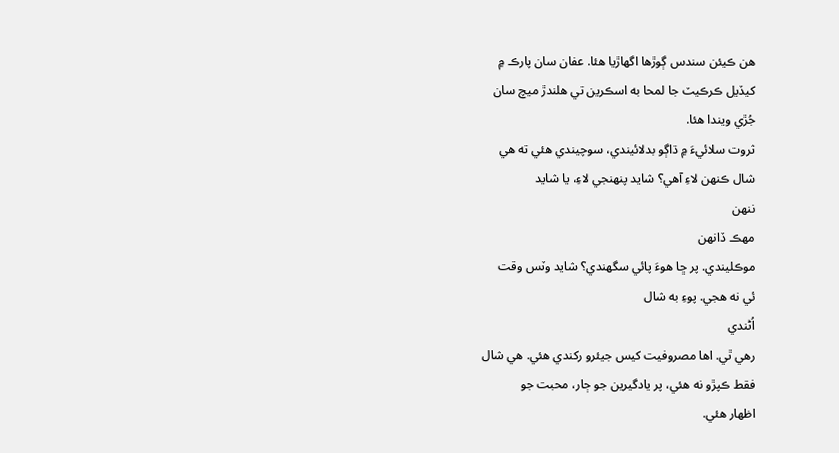هن ڪيئن سندس ڳوڙها اگهاڙيا هئا. عفان سان پارڪ ۾
کيڏيل ڪرڪيٽ جا لمحا به اسڪرين تي هلندڙ ميچ سان
جُڙي ويندا هئا.
ثروت سلائيءَ ۾ ڌاڳو بدلائيندي، سوچيندي هئي ته هي
شال ڪنھن لاءِ آهي؟ شايد پنھنجي لاءِ، يا شايد
ننھن
مھڪ ڏانھن
موڪليندي. پر ڇا هوءَ پائي سگهندي؟ شايد وٽس وقت
ئي نه هجي. پوءِ به شال
اُڻندي
رهي ٿي. اها مصروفيت کيس جيئرو رکندي هئي. هي شال
فقط ڪپڙو نه هئي، پر يادگيرين جو ڄار، محبت جو
اظھار هئي.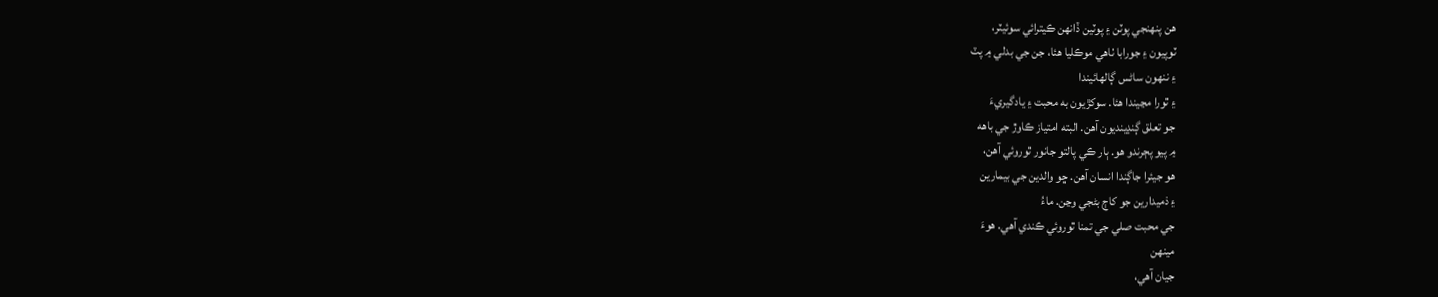ھن پنھنجي پوٽن ۽ پوٽين ڏانھن ڪيترائي سوئيٽر،
ٽوپيون ۽ جورابا ٺاھي موڪليا ھئا، جن جي بدلي ۾ پٽ
۽ ننھون ساڻس ڳالھائيندا
۽ ٿورا مڃيندا ھئا. سوکڙيون به محبت ۽ يادگيريءَ
جو تعلق ڳنڍينديون آھن. البته امتياز ڪاوڙ جي باھه
۾ پيو پڄرندو ھو. ٻار ڪي پالتو جانور ٿوروئي آھن،
ھو جيئرا جاڳندا انسان آھن. ڇو والدين جي بيمارين
۽ ذميدارين جو کاڄ بڻجي وڃن. ماءُ
جي محبت صلي جي تمنا ٿوروئي ڪندي آھي. هوءَ
مينھن
جيان آھي،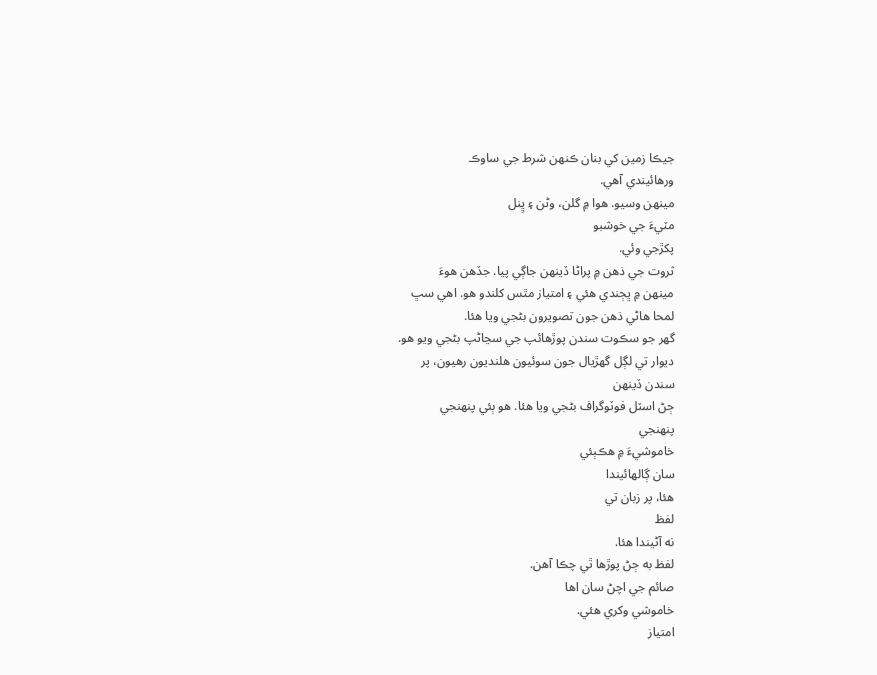جيڪا زمين کي بنان ڪنھن شرط جي ساوڪ
ورھائيندي آھي.
مينھن وسيو. هوا ۾ گلن، وڻن ۽ ڀِنل
مٽيءَ جي خوشبو
پکڙجي وئي.
ثروت جي ذهن ۾ پراڻا ڏينھن جاڳي پيا. جڏهن هوءَ
مينھن ۾ ڀڄندي هئي ۽ امتياز مٿس کلندو هو. اهي سڀ
لمحا هاڻي ذهن جون تصويرون بڻجي ويا هئا.
گهر جو سڪوت سندن پوڙهائپ جي سڃاڻپ بڻجي ويو هو.
ديوار تي لڳل گهڙيال جون سوئيون هلنديون رهيون، پر
سندن ڏينھن
ڄڻ اسٽل فوٽوگراف بڻجي ويا هئا. هو ٻئي پنھنجي
پنھنجي
خاموشيءَ ۾ هڪٻئي
سان ڳالھائيندا
هئا، پر زبان تي
لفظ
نه آڻيندا هئا.
لفظ به ڄڻ پوڙھا ٿي چڪا آھن.
صائم جي اچڻ سان اھا
خاموشي وکري ھئي.
امتياز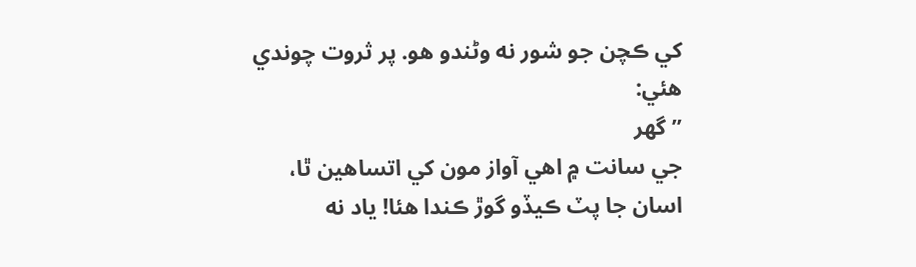کي ڪچن جو شور نه وڻندو هو. پر ثروت چوندي
هئي:
”گهر
جي سانت ۾ اھي آواز مون کي اتساھين ٿا،
اسان جا پٽ ڪيڏو گوڙ ڪندا ھئا! ياد نه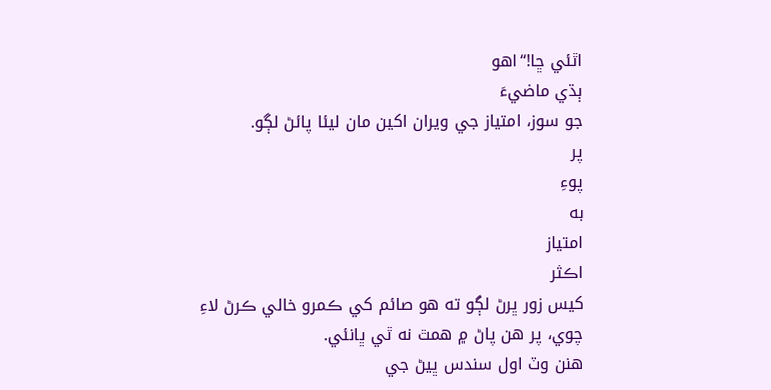اٿئي ڇا!“اھو
ٻڌي ماضيءَ
جو سوز، امتياز جي ويران اکين مان ليئا پائڻ لڳو.
پر
پوءِ
به
امتياز
اڪثر
کيس زور ڀرڻ لڳو ته هو صائم کي ڪمرو خالي ڪرڻ لاءِ
چوي، پر ھن پاڻ ۾ ھمٿ نه ٿي ڀانئي.
ھنن وٽ اول سندس ڀيڻ جي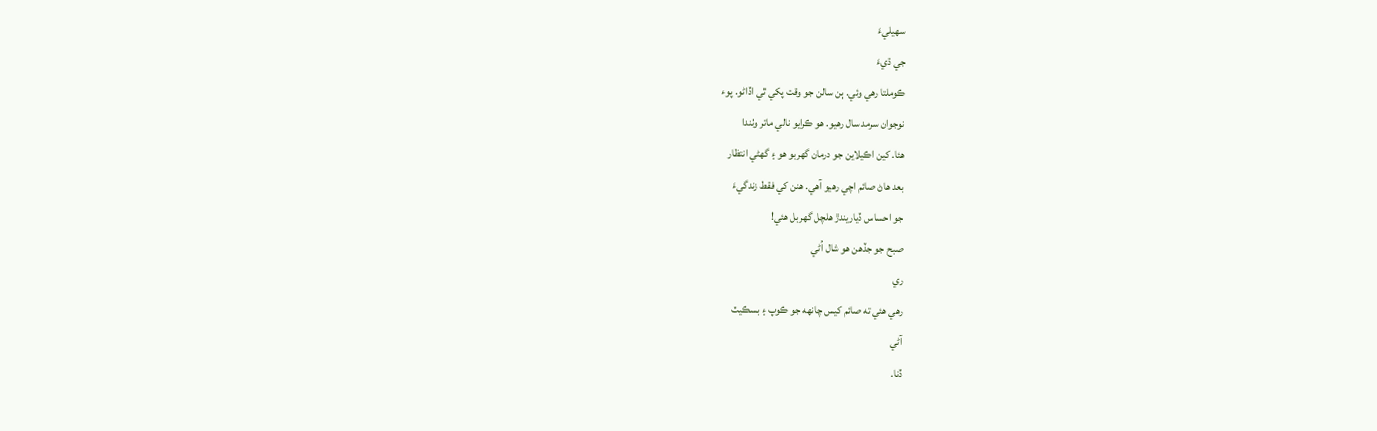سھيليءَ
جي ڌيءَ
ڪوملتا رھي وئي. ٻن سالن جو وقت پکي ٿي اڏاڻو. پوء
نوجوان سرمد سال رھيو. ھو ڪرايو نالي ماتر وٺندا
ھئا. کين اڪيلاين جو درمان گهربو ھو ۽ گهڻي انتظار
بعد ھاڻ صائم اچي رھيو آھي. ھنن کي فقط زندگيءَ
جو احساس ڏياريندڙ ھلچل گهربل ھئي!
صبح جو جڏھن ھو شال اُڻي
ري
رھي ھئي ته صائم کيس چانھه جو ڪوپ ۽ بسڪيٽ
آڻي
ڏنا.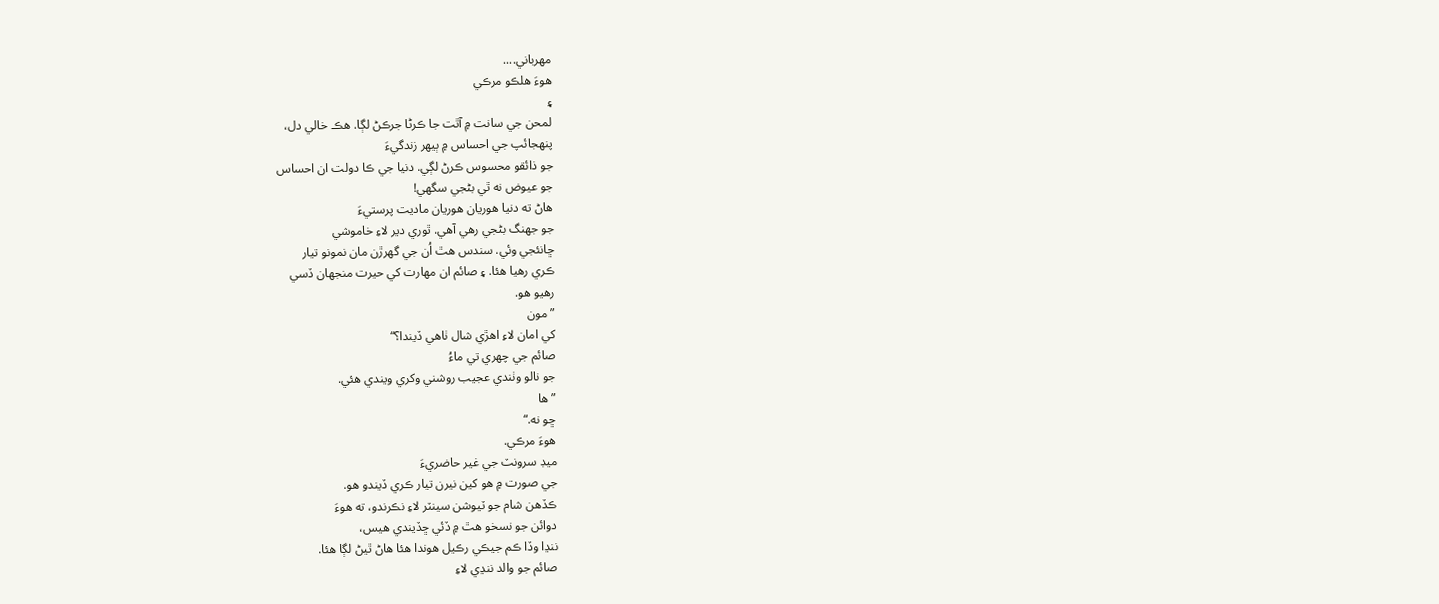مھرباني....
هوءَ ھلڪو مرڪي
۽
لمحن جي سانت ۾ آٿت جا ڪرڻا جرڪڻ لڳا. ھڪ خالي دل،
پنھجائپ جي احساس ۾ ٻيھر زندگيءَ
جو ذائقو محسوس ڪرڻ لڳي. دنيا جي ڪا دولت ان احساس
جو عيوض نه ٿي بڻجي سگهي!
ھاڻ ته دنيا ھوريان ھوريان ماديت پرستيءَ
جو جهنگ بڻجي رھي آھي. ٿوري دير لاءِ خاموشي
ڇانئجي وئي. سندس ھٿ اُن جي گهرڙن مان نمونو تيار
ڪري رھيا ھئا. ۽ صائم ان مھارت کي حيرت منجهان ڏسي
رھيو ھو.
”مون
کي امان لاءِ اھڙي شال ٺاھي ڏيندا؟“
صائم جي چھري تي ماءُ
جو نالو وٺندي عجيب روشني وکري ويندي ھئي.
”ھا
ڇو نه.“
هوءَ مرڪي.
ميڊ سرونٽ جي غير حاضريءَ
جي صورت ۾ ھو کين نيرن تيار ڪري ڏيندو ھو.
ڪڏھن شام جو ٽيوشن سينٽر لاءِ نڪرندو، ته هوءَ
دوائن جو نسخو ھٿ ۾ ڏئي ڇڏيندي ھيس،
ننڍا وڏا ڪم جيڪي رڪيل ھوندا ھئا ھاڻ ٿيڻ لڳا ھئا.
صائم جو والد ننڍي لاءِ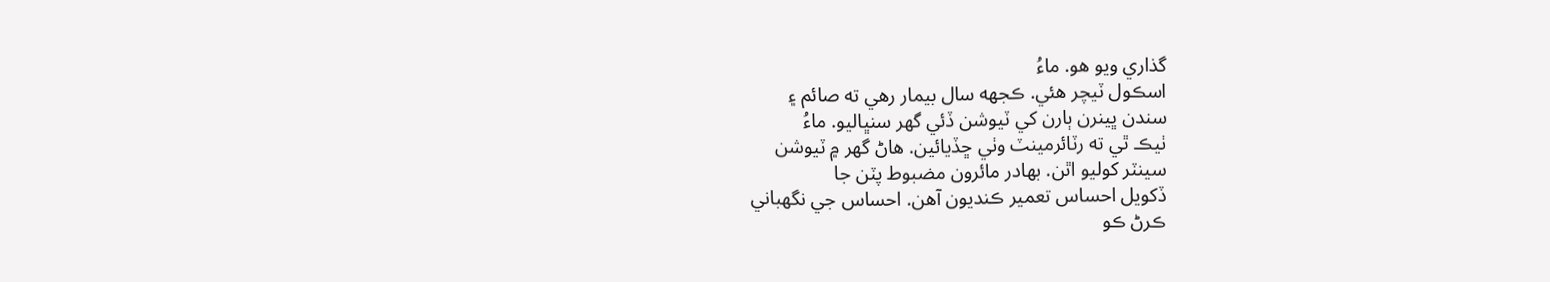گذاري ويو ھو. ماءُ
اسڪول ٽيچر ھئي. ڪجهه سال بيمار رھي ته صائم ۽
سندن ڀينرن ٻارن کي ٽيوشن ڏئي گهر سنڀاليو. ماءُ
ٺيڪ ٿي ته رٽائرمينٽ وٺي ڇڏيائين. ھاڻ گهر ۾ ٽيوشن
سينٽر کوليو اٿن. بھادر مائرون مضبوط پٽن جا
ڏکويل احساس تعمير ڪنديون آھن. احساس جي نگھباني
ڪرڻ ڪو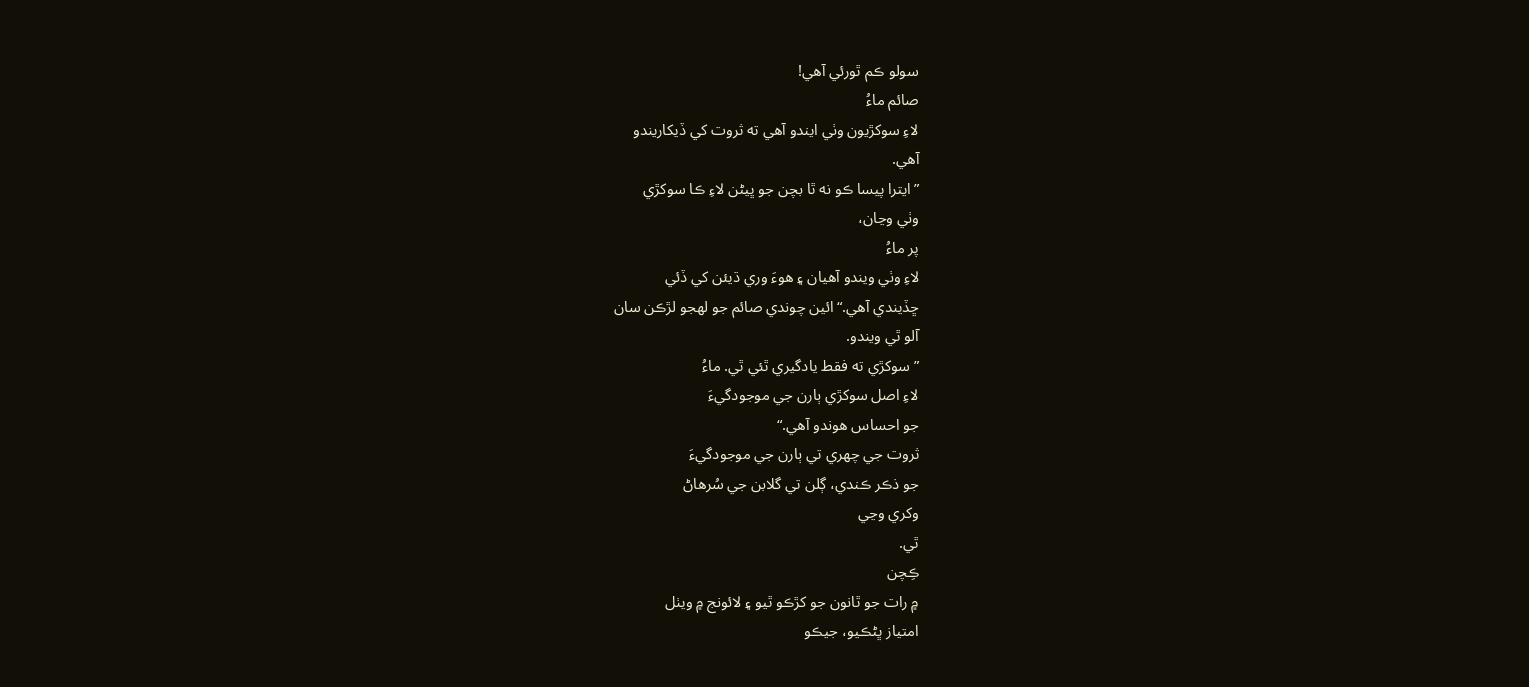سولو ڪم ٿورئي آھي!
صائم ماءُ
لاءِ سوکڙيون وٺي ايندو آھي ته ثروت کي ڏيکاريندو
آھي.
”ايترا پيسا ڪو نه ٿا بچن جو ڀيڻن لاءِ ڪا سوکڙي
وٺي وڃان،
پر ماءُ
لاءِ وٺي ويندو آھيان ۽ هوءَ وري ڌيئن کي ڏئي
ڇڏيندي آھي.“ ائين چوندي صائم جو لھجو لڙڪن سان
آلو ٿي ويندو.
”سوکڙي ته فقط يادگيري ٿئي ٿي. ماءُ
لاءِ اصل سوکڙي ٻارن جي موجودگيءَ
جو احساس ھوندو آھي.“
ثروت جي چھري تي ٻارن جي موجودگيءَ
جو ذڪر ڪندي، ڳلن تي گلابن جي سُرھاڻ
وکري وڃي
ٿي.
ڪِچن
۾ رات جو ٿانون جو کڙڪو ٿيو ۽ لائونج ۾ ويٺل
امتياز ڀڻڪيو، جيڪو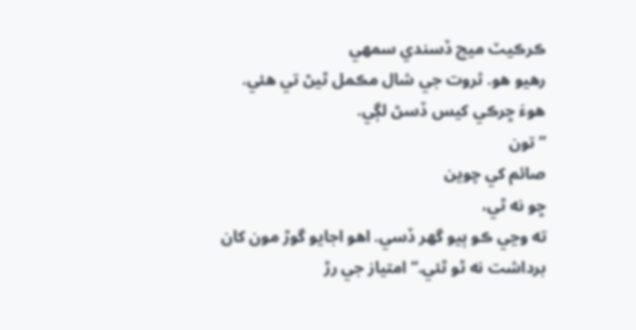ڪرڪيٽ ميچ ڏسندي سمھي
رھيو ھو. ثروت جي شال مڪمل ٿيڻ تي ھئي.
هوءَ ڇرڪي کيس ڏسڻ لڳي.
” تون
صائم کي چوين
ڇو نه ٿي،
ته وڃي ڪو ٻيو گهر ڏسي. اھو اجايو گوڙ مون کان
برداشت نه ٿو ٿئي.“ امتياز جي رڙ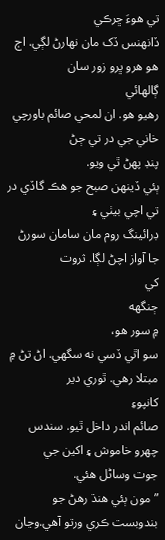تي هوءَ ڇرڪي
ڏانھنس ڏک مان نھارڻ لڳي. اڄ ھو ھرو ڀرو زور سان
ڳالھائي
رھيو ھو. ان لمحي صائم باورچي خاني جي در تي ڄڻ
پنڊ پھڻ ٿي ويو.
ٻئي ڏينھن صبح جو ھڪ گاڏي در تي اچي بيٺي ۽
ڊرائينگ روم مان سامان سورڻ جا آواز اچڻ لڳا. ثروت
کي
ڄنگهه
۾ سور ھو،
سو اٿي ڏسي نه سگهي. اڻ تڻ ۾ مبتلا رھي. ٿوري دير
کانپوءِ
صائم اندر داخل ٿيو. سندس چھرو خاموش ۽ اکين جي
جوت وساڻل ھئي.
” مون ٻئي ھنڌ رھڻ جو بندوبست ڪري ورتو آھي.وڃان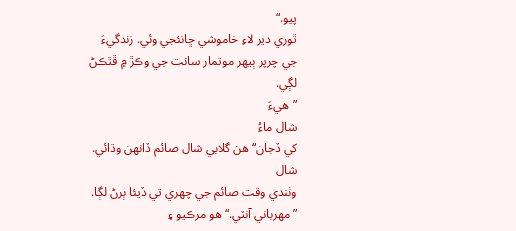پيو.“
ٿوري دير لاءِ خاموشي ڇانئجي وئي. زندگيءَ
جي چرپر ٻيھر موتمار سانت جي وڪڙ ۾ ڦٿڪڻ لڳي.
”ھيءَ
شال ماءُ
کي ڏجان“ ھن گلابي شال صائم ڏانھن وڌائي. شال
وٺندي وقت صائم جي چھري تي ڏيئا ٻرڻ لڳا.
”مھرباني آنٽي.“ ھو مرڪيو ۽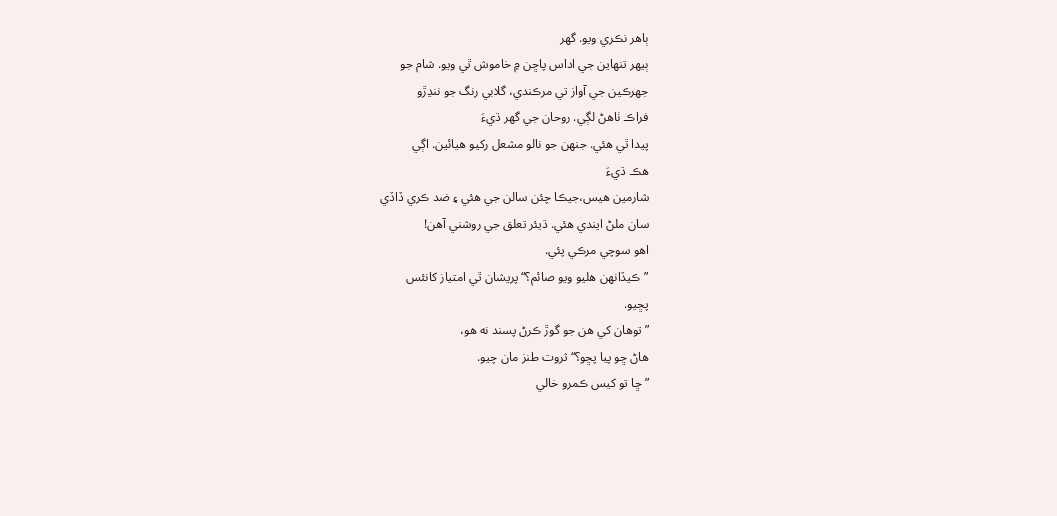ٻاھر نڪري ويو. گهر
ٻيھر تنھاين جي اداس پاڇن ۾ خاموش ٿي ويو. شام جو
جهرڪين جي آواز تي مرڪندي، گلابي رنگ جو ننڍڙو
فراڪ ٺاھڻ لڳي. روحان جي گهر ڌيءَ
پيدا ٿي ھئي. جنھن جو نالو مشعل رکيو ھيائين. اڳي
ھڪ ڌيءَ
شارمين ھيس،جيڪا چئن سالن جي ھئي ۽ ضد ڪري ڏاڏي
سان ملڻ ايندي ھئي. ڌيئر تعلق جي روشني آھن!
اھو سوچي مرڪي پئي.
”ڪيڏانھن ھليو ويو صائم؟“ پريشان ٿي امتياز کانئس
پڇيو.
”توھان کي ھن جو گوڙ ڪرڻ پسند نه ھو،
ھاڻ ڇو پيا پڇو؟“ ثروت طنز مان چيو.
”ڇا تو کيس ڪمرو خالي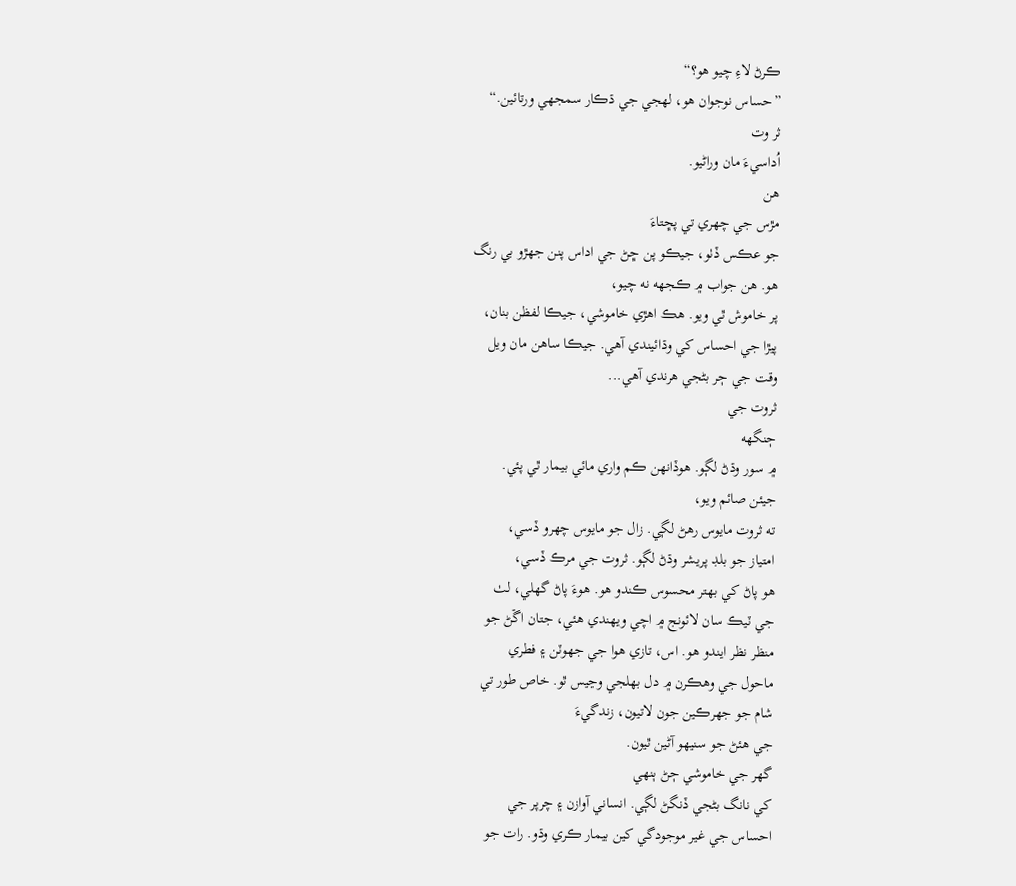ڪرڻ لاءِ چيو ھو؟“
”حساس نوجوان ھو، لھجي جي ڌڪار سمجهي ورتائين.“
ثر وت
اُداسيءَ مان وراڻيو.
هن
مڙس جي چھري تي پڇتاءَ
جو عڪس ڏٺو، جيڪو پن ڇڻ جي اداس پنن جھڙو بي رنگ
ھو. ھن جواب ۾ ڪجهه نه چيو،
پر خاموش ٿي ويو. ھڪ اھڙي خاموشي، جيڪا لفظن بنان،
پيڙا جي احساس کي وڌائيندي آھي. جيڪا ساھن مان ويل
وقت جي ڄر بڻجي ھرندي آھي...
ثروت جي
ڄنگهه
۾ سور وڌڻ لڳو. ھوڏانھن ڪم واري مائي بيمار ٿي پئي.
جيئن صائم ويو،
ته ثروت مايوس رھڻ لڳي. زال جو مايوس چھرو ڏسي،
امتياز جو بلڊ پريشر وڌڻ لڳو. ثروت جي مرڪ ڏسي،
ھو پاڻ کي بھتر محسوس ڪندو ھو. هوءَ پاڻ گھلي، لٺ
جي ٽيڪ سان لائونج ۾ اچي ويھندي ھئي، جتان اڱڻ جو
منظر نظر ايندو ھو. اس، تازي ھوا جي جهوٽن ۽ فطري
ماحول جي وھڪرن ۾ دل بھلجي وڃيس ٿو. خاص طور تي
شام جو جهرڪين جون لاتيون، زندگيءَ
جي ھئڻ جو سنيھو آڻين ٿيون.
گهر جي خاموشي ڄڻ ٻنھي
کي نانگ بڻجي ڏنگڻ لڳي. انساني آوازن ۽ چرپر جي
احساس جي غير موجودگي کين بيمار ڪري وڌو. رات جو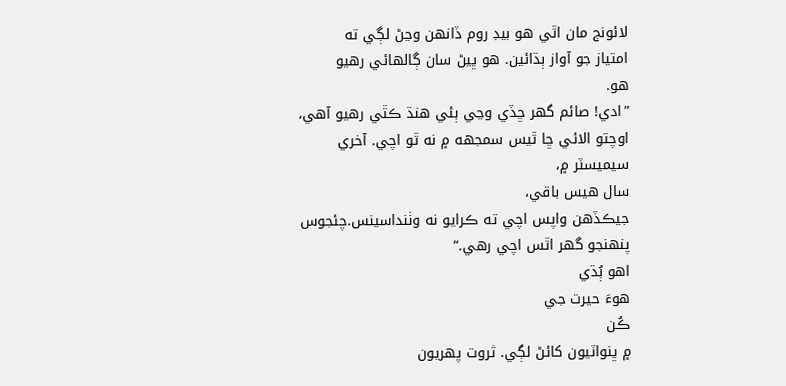لائونج مان اٿي ھو بيڊ روم ڏانھن وڃڻ لڳي ته
امتياز جو آواز ٻڌائين. ھو ڀيڻ سان ڳالهائي رھيو
ھو.
”ادي! صائم گهر ڇڏي وڃي ٻئي ھنڌ ڪٿي رھيو آھي،
اوچتو الائي ڇا ٿيس سمجهه ۾ نه ٿو اچي. آخري
سيميسٽر ۾،
سال ھيس باقي،
جيڪڏھن واپس اچي ته ڪرايو نه وٺنداسينس.چئجوس
پنھنجو گهر اٿس اچي رھي.“
اهو ٻُڌي
هوءَ حيرت جي
ڪُن
۾ ڀنواٽيون کائڻ لڳي. ثروت پھريون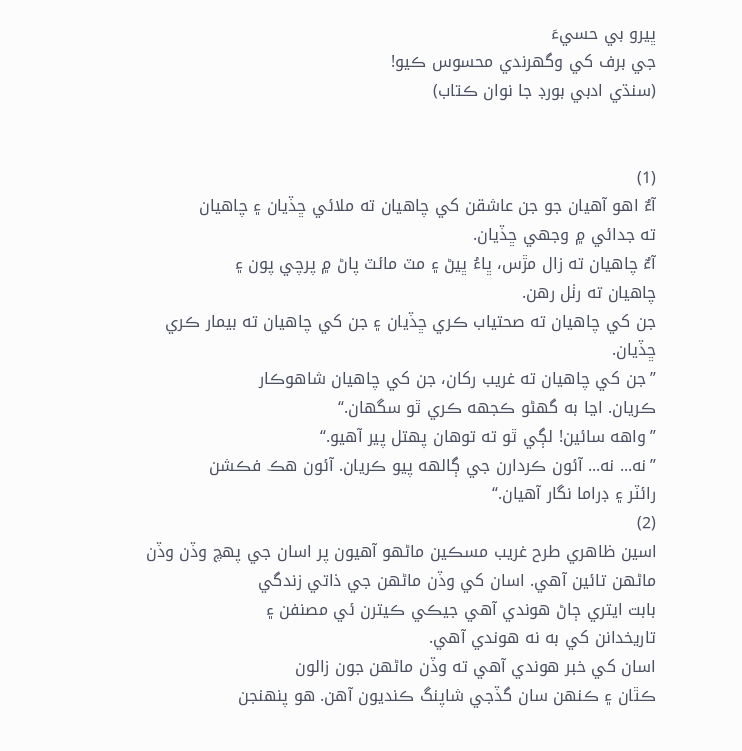ڀيرو بي حسيءَ
جي برف کي وگهرندي محسوس ڪيو!
(سنڌي ادبي بورڊ جا نوان ڪتاب)


(1)
آءٌ اهو آهيان جو جن عاشقن کي چاهيان ته ملائي ڇڏيان ۽ چاهيان
ته جدائي ۾ وجهي ڇڏيان.
آءٌ چاهيان ته زال مڙس، ڀاءُ ڀيڻ ۽ مٽ مائٽ پاڻ ۾ پرچي پون ۽
چاھيان ته رٺل رھن.
جن کي چاھيان ته صحتياب ڪري ڇڏيان ۽ جن کي چاھيان ته بيمار ڪري
ڇڏيان.
”جن کي چاھيان ته غريب رکان، جن کي چاهيان شاھوڪار
ڪريان. اڃا به گھڻو ڪجھه ڪري ٿو سگهان.“
”واھه سائين! لڳي ٿو ته توھان پھتل پير آھيو.“
”نه... نه... آئون ڪردارن جي ڳالھه پيو ڪريان. آئون ھڪ فڪشن
رائٽر ۽ ڊراما نگار آھيان.“
(2)
اسين ظاهري طرح غريب مسڪين ماڻھو آهيون پر اسان جي پھچ وڏن وڏن
ماڻھن تائين آھي. اسان کي وڏن ماڻھن جي ذاتي زندگي
بابت ايتري ڄاڻ ھوندي آھي جيڪي ڪيترن ئي مصنفن ۽
تاريخدانن کي به نه ھوندي آھي.
اسان کي خبر ھوندي آھي ته وڏن ماڻھن جون زالون
ڪٿان ۽ ڪنھن سان گڏجي شاپنگ ڪنديون آهن. ھو پنھنجن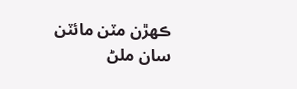ڪھڙن مٽن مائٽن سان ملڻ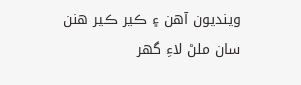وينديون آهن ۽ ڪير ڪير ھنن
سان ملڻ لاءِ گھر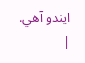ايندو آهي. |